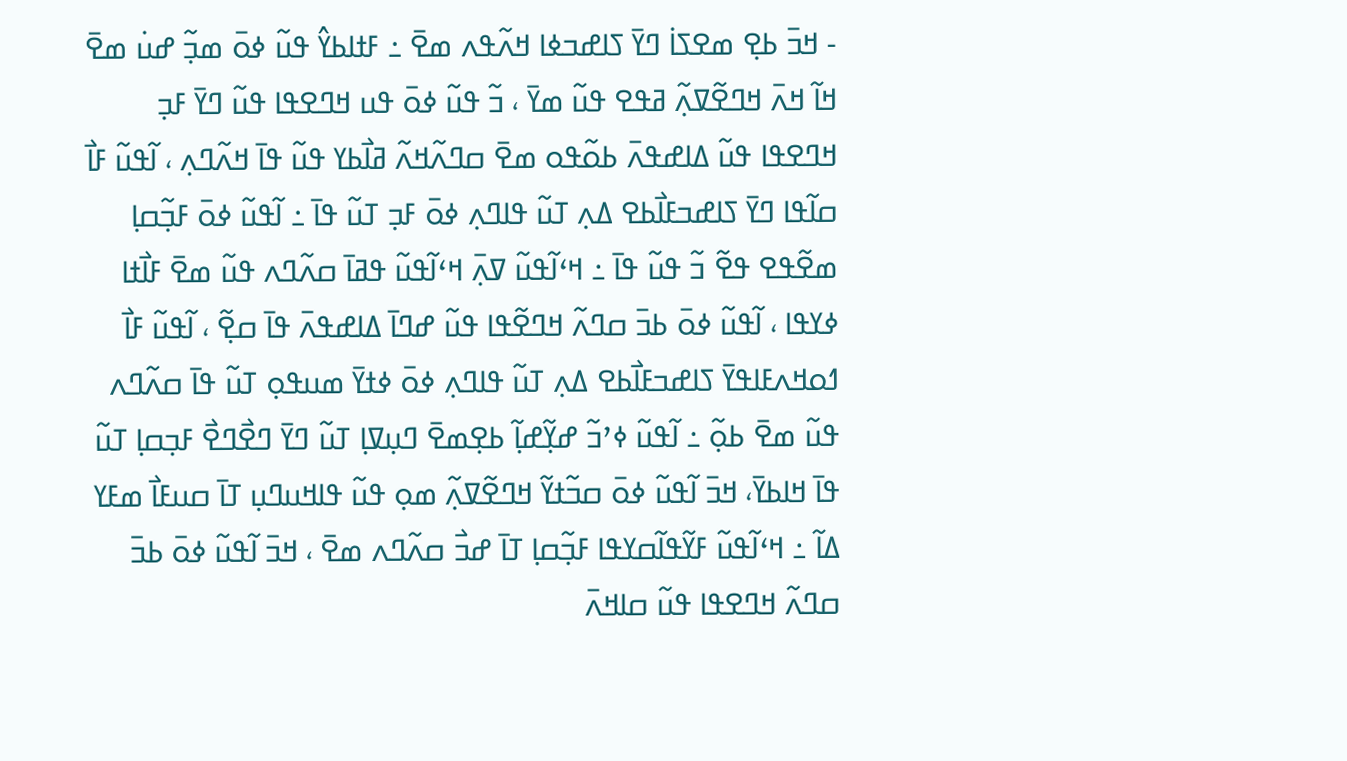- ߞߏ߫ ߕߐ߲ ߘߐߖߊ߭ ߣߌ߫ ߖߊߝߏߦߊ ߞߍ߬ߟߍ ߘߐ߫ ߸ ߓߙߊߕߌ߮ ߟߎ߬ ߦߋ߫ ߘߏ߲߬ ߝߎ߭ ߘߐ߫ ߞߊ߬ ߞߍ߫ ߞߣߐ߬ߜߍ߲߬ ߥߟߐ ߟߎ߬ ߘߌ߫ ، ߏ߬ ߟߎ߬ ߦߋ߫ ߟߎ ߞߣߐߟߊ ߟߎ߬ ߣߌ߫ ߓߏ߲ ߞߣߐߟߊ ߟߎ߬ ߡߊߝߟߍ߫ ߕߋ߬ߟߋ ߘߐ߫ ߛߣߍ߬ߞߍ߬ ߥߊ߯ߕߌ ߟߎ߬ ߟߊ߫ ߞߍ߬ߣߍ߲ ، ߊ߬ߟߎ߬ ߓߊ߯ ߛߊ߬ߟߊ ߣߌ߫ ߖߊߝߏߓߊ߯ߕߐ ߡߍ߲ ߠߎ߬ ߟߊߣߍ߲ ߦߋ߫ ߓߏ߲ ߠߎ߬ ߟߊ߫ ߸ ߊ߬ߟߎ߬ ߦߋ߫ ߓߏ߲߬ߛߊ߲ ߘߐ߬ߟߐ ߟߐ߬ ߏ߬ ߟߎ߬ ߟߊ߫ ߸ ߞߵߊ߬ߟߎ߬ ߜߍ߲߫ ߞߵߊ߬ߟߎ߬ ߟߥߊ߫ ߛߍ߬ߣߍ ߟߎ߬ ߘߐ߫ ߓߊ߯ߙߊ ߦߌߟߊ ، ߊ߬ߟߎ߬ ߦߋ߫ ߕߏ߫ ߛߣߍ߬ ߞߣߐ߬ߟߊ ߟߎ߬ ߝߣߊ߫ ߡߊߝߟߍ߫ ߟߊ߫ ߛߐ߲߬ ، ߊ߬ߟߎ߬ ߓߊ߯ ߗߋߞߍߓߊߟߌ߫ ߖߊߝߏߓߊ߯ߕߐ ߡߍ߲ ߠߎ߬ ߟߊߣߍ߲ ߦߋ߫ ߦߙߌ߫ ߘߎߟߋ߲ ߠߎ߬ ߟߊ߫ ߛߍ߬ߣߍ ߟߎ߬ ߘߐ߫ ߕߋ߲߬ ߸ ߊ߬ߟߎ߬ ߦߴߏ߬ ߝߌ߲߬ߝߊ߲߬ ߕߐ߲ߘߐ߫ ߣߎ߲ߜߊ߲ ߠߎ߬ ߣߌ߫ ߣߐ߯ߣߐ߯ ߓߏ߲ߛߊ߲ ߠߎ߬ ߟߊ߫ ߞߊߕߌ߫، ߞߏ߫ ߊ߬ߟߎ߬ ߦߋ߫ ߛߏ߬ߙߌ߬ ߞߣߐ߬ߜߍ߲߬ ߘߋ߲ ߟߎ߬ ߟߊߞߎߣߎ߲ ߠߊ߫ ߛߎߓߊ߯ ߘߓߌ ߡߊ߬ ߸ ߞߵߊ߬ߟߎ߬ ߓߌ߬ߟߊ߬ߛߌߟߊ ߓߏ߲߬ߛߊ߲ ߠߊ߫ ߝߏ߯ ߛߍ߬ߣߍ ߘߐ߫ ، ߞߏ߫ ߊ߬ߟߎ߬ ߦߋ߫ ߕߏ߫ ߛߣߍ߬ ߞߣߐߟߊ ߟߎ߬ ߛߊߞߍ߫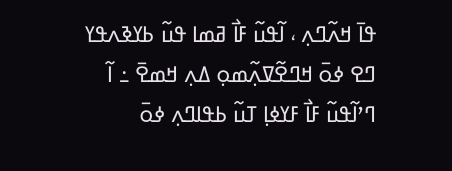ߟߊ߫ ߞߍ߬ߣߍ߲ ، ߊ߬ߟߎ߬ ߓߊ߯ ߥߘߊ ߟߎ߬ ߕߌߢߍߟߌ ߣߐ ߦߋ߫ ߞߣߐ߬ߜߍ߲߬ߘߋ߲ ߡߍ߲ ߞߘߐ߫ ߸ ߊ߬ ߣߴߊ߬ߟߎ߬ ߓߊ߯ ߓߌߦߊ߲ ߠߎ߬ ߕߟߊߣߍ߲ ߦߋ߫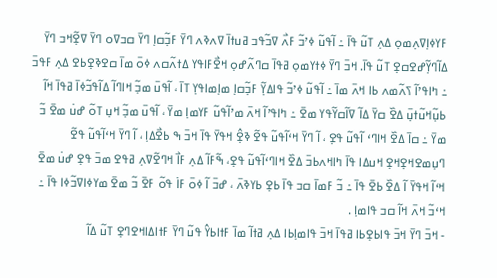ߓߌߦߊ߲ߜߍ߲ߘߋ߲ ߡߍ߲ ߠߎ߬ ߟߊ߫ ߸ ߊ߬ߟߎ߬ ߦߴߏ߬ ߓߍ߯ ߜߏ߬ߟߏ ߥߎߙߊ߫ ߜߍߢߍ ߣߌ߫ ߓߏ߲߬ߛߊ߲ ߣߌ߫ ߛߏߜߋ ߣߌ߫ ߜߐ߲߬ߞߏ ߣߌ߫ ߡߊ߬ߣߌ߲߬ߝߐߛߐ߲ ߠߎ߬ ߟߊ߫. ߞߏ߫ ߣߌ߫ ߦߙߌߘߋ߲ ߥߟߊ߫ ߛߣߍ߬ߝߋ߲ ߞߐ߯ߓߊߟߌ ߡߙߍ߬ߛߍ ߦߋ߫ ߘߊ߫ ߛߐߢߐ߲ߕߐ ߡߍ߲ ߓߟߏ߫ ߸ ߤߊߟߴߊ߬ ߖߍ߬ߘߍ ߕߊ ߞߍ߫ ߘߊ߫ ߸ ߊ߬ߟߎ߬ ߦߴߏ߬ ߟߊߡߌ߲߬ ߓߏ߲߬ߛߊ߲ ߘߊ߲ߘߊߟߌ߲ ߠߊ߫ ، ߊ߬ߟߎ߫ ߘߏ߲߬ ߞߊߣߊ߬ ߡߊ߬ߟߏ߬ߦߊ߫ ߥߟߊ߫ ߞߊ߬ ߕߎ߲߬ߞߎ߬ߙߎ߲߫ ߡߐ߰ ߛߌ߫ ߡߊ߬ ߜߊ߬ߛߌ߬ߟߌ ߘߐ߫ ߸ ߤߊߟߴߊ߬ ߞߍ߫ ߘߴߊ߬ߟߎ߬ ߓߌߘߊ߲ ߘߌ߫ ، ߊ߬ߟߎ߫ ߘߏ߲߬ ߞߎ߲ ߠߋ߬ ߝߎ߭ ߘߐ߫ ߏ߬ ߘߌ߫ ߸ ߛߊ߫ ߡߐ߰ ߞߊߣߵ ߊ߬ߟߎ߬ ߟߐ߲ ، ߊ߬ ߣߌ߫ ߞߵߊ߬ߟߎ߬ ߟߐ߬ ߢߐ߲߮ ߞߟߌ߫ ߟߊ߫ ߞߏ߫ ߒ ߕߐ߯ߡߊ߲ ، ߊ߬ ߣߌ߫ ߞߵߊ߬ߟߎ߬ ߟߐ߬ ߣߎ߲ߘߐߞߐ߲ߞߐ߲ ߞߎߡߊ ߟߊ߫ ߤߊߞߍߕߏ߫ ߡߐ߰ ߞߊߣߵߊ߬ߟߎ߬ ߟߐ߲، ߒ߬ߓߊ߬ ߡߍ߲ ߓߊ߯ ߞߣߐ߬ߜߍ߲ ߥߟߐ ߘߏ߫ ߟߐ߲ ߝߎ߭ ߘߐ߫ ߞߵߊ߬ ߞߟߌ߫ ߊ߬ ߡߐ߰ ߕߐ߫ ߟߊ߫ ߸ ߏ߬ ߓߘߊ߫ ߛߏ ߟߊ߫ ߕߐ߲ ߕߌߢߍ߫ ، ߝߏ߫ ߊ߬ ߦߋ߫ ߓߊ߭ ߟߋ߬ ߓߐ߫ ߏ߬ ߘߐ߫ ߘߌߦߊߜߏ߬ߦߊ ߟߊ߫ ߸ ߞߵߏ߬ ߞߍ߫ ߞߊ߬ ߛߏ ߟߊߘߊ߲ .
- ߞߏ߫ ߣߌ߫ ߞߏ߫ ߟߊߕߐ߲ߕߊ ߥߟߊ߫ ߞߏ߫ ߟߊߘߊ߲ߕߊ ߡߍ߲ ߥߙߊ߬ ߘߊ߫ ߓߙߊߕߌ߮ ߟߎ߬ ߣߌ߫ ߓߙߊߡߊߞߐߣߐ߲ ߠߎ߬ ߡߊ߬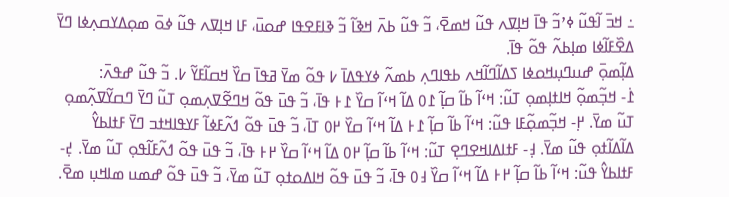߸ ߞߏ߫ ߊ߬ߟߎ߬ ߦߴߏ߬ ߟߊ߫ ߞߊ߲ߜߍ ߟߎ߬ ߞߘߐ߫، ߏ߬ ߟߎ߬ ߕߍ߫ ߞߢߊ߬ ߏ߬ ߢߊߓߐߟߊ ߝߋߎ߫، ߓߊ ߞߊ߲ߜߍ ߟߎ߬ ߦߋ߫ ߘߋ߲ߡߌߛߍ߲ߦߊ ߣߌ߫ ߡߐ߰ߓߊ߬ߦߊ ߘߊ߲ߕߍ߬ ߟߋ߬ ߟߊ߫.
ߡߊ߲߬ߘߋ߲߫ ߝߎߣߎ߲ߞߋߦߊ ߖߡߊ߬ߣߊ߬ߞߍ ߕߟߊߣߍ߲ ߕߘߍ߬ ߦߌߟߡߊ߫ ߇ ߟߋ߬ ߘߌ߫ ߥߟߊ߫ ߛߌ߰ ߞߛߊ߬ߓߌ߬ ߇. ߏ߬ ߟߎ߬ ߝߟߍ߫:
߁߭- ߞߏ߲߬ߘߋ߲߬ ߞߊߙߊ߲ߘߋ߲ ߠߎ߬: ߞߵߊ߬ ߕߊ߬ ߛߊ߲߬ ߁߀ ߡߊ߬ ߞߵߊ߬ ߛߌ߰ ߁߅ ߟߊ߫، ߏ߬ ߟߎ߫ ߟߋ߬ ߞߣߐ߬ߜߍ߲ߘߋ߲ ߠߎ߬ ߣߌ߫ ߣߛߌ߬ߜߍ߲߬ߘߋ߲ ߠߎ߬ ߘߌ߫. ߂߲- ߞߏ߲߬ߘߋ߲߬ߓߊ ߟߎ߬: ߞߵߊ߬ ߕߊ߬ ߛߊ߲߬ ߁߅ ߡߊ߬ ߞߵߊ߬ ߛߌ߰ ߂߀ ߠߊ߫، ߏ߬ ߟߎ߫ ߟߋ߬ ߗߍ߬ߓߦߊ߬ ߓߌߟߊߞߙߏ ߣߌ߫ ߓߙߊߕߌ߮ ߡߊ߬ߡߊ߬ߙߋ߲ ߟߎ߬ ߘߌ߫. ߃߲- ߓߙߊߡߊߞߐߣߐ߲ ߠߎ߬: ߞߵߊ߬ ߕߊ߬ ߛߊ߲߬ ߂߀ ߡߊ߬ ߞߵߊ߬ ߛߌ߰ ߂߅ ߟߊ߫، ߏ߬ ߟߎ߫ ߟߋ߬ ߗߍ߬ߓߊ߬ߟߋ߲ ߠߎ߬ ߘߌ߫. ߄߲- ߓߙߊߕߌ߮ ߟߎ߬: ߞߵߊ߬ ߕߊ߬ ߛߊ߲߬ ߂߅ ߡߊ߬ ߞߵߊ߬ ߛߌ߰ ߃߀ ߟߊ߫، ߏ߬ ߟߎ߫ ߟߋ߬ ߞߊߡߋߙߋ߲ ߠߎ߬ ߘߌ߫، ߏ߬ ߟߎ߫ ߟߋ߬ ߝߘߎ ߘߊߞߎ߲ ߘߐ߫.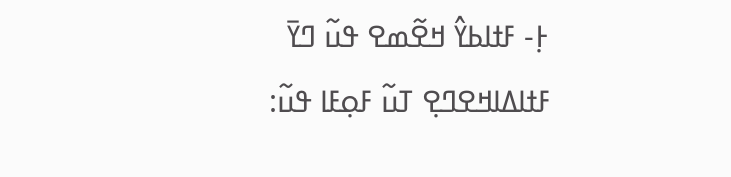߅߲- ߓߙߊߕߌ߮ ߞߐ߬ߘߐ ߟߎ߬ ߣߌ߫ ߓߙߊߡߊߞߐߣߐ߲ ߠߎ߬ ߓߋ߲ߓߊ ߟߎ߬: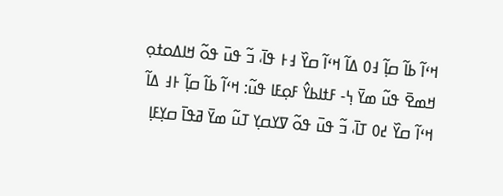ߞߵߊ߬ ߕߊ߬ ߛߊ߲߬ ߃߀ ߡߊ߬ ߞߵߊ߬ ߛߌ߰ ߃߅ ߟߊ߫، ߏ߬ ߟߎ߫ ߟߋ߬ ߞߊߡߋߙߋ߲ ߞߘߐ߫ ߟߎ߬ ߘߌ߫ ߆߲- ߓߙߊߕߌ߮ ߓߋ߲ߓߊ ߟߎ߬: ߞߵߊ߬ ߕߊ߬ ߛߊ߲߬ ߅߃ ߡߊ߬ ߞߵߊ߬ ߛߌ߰ ߄߀ ߠߊ߫، ߏ߬ ߟߎ߫ ߟߋ߬ ߜߌߛߌ߲ ߠߎ߬ ߘߌ߫ ߥߟߊ߫ ߛߌ߲ߓߊ߲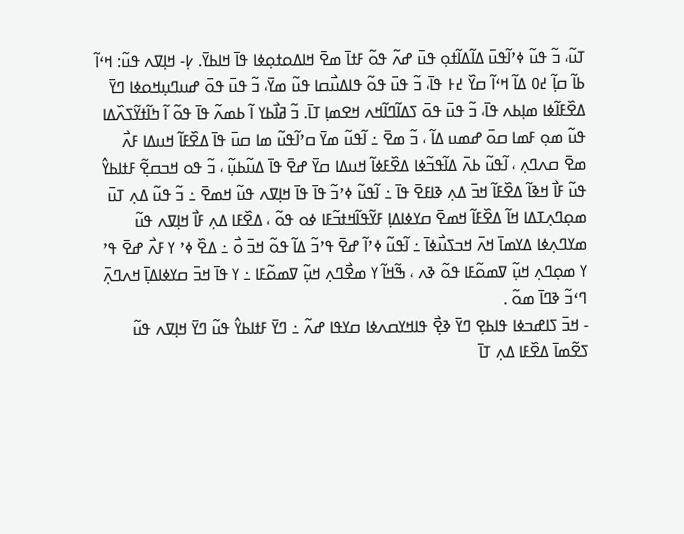ߠߎ߬، ߏ߬ ߟߎ߬ ߦߴߊ߬ߟߎ߫ ߡߊ߬ߡߊ߬ߙߋ߲ ߟߎ߫ ߝߍ߬ ߟߋ߬ ߓߙߊ߫ ߘߐ߫ ߞߊߡߋߙߋ߲ߦߊ ߟߊ߫ ߞߊߕߌ߫. ߇߲- ߞߊ߲ߜߍ ߟߎ߬: ߞߵߊ߬ ߕߊ߬ ߛߊ߲߬ ߄߀ ߡߊ߬ ߞߵߊ߬ ߛߌ߰ ߄߅ ߟߊ߫، ߏ߬ ߟߎ߫ ߟߋ߬ ߟߊߡߎ߯ߛߊ ߟߎ߬ ߘߌ߫، ߏ߬ ߟߎ߫ ߟߋ߫ ߝߎߣߎ߲ߞߋߦߊ ߣߌ߫ ߡߐ߰ߓߊ߬ߦߊ ߘߊ߲ߕߍ ߟߊ߫، ߏ߬ ߟߎ߫ ߟߋ߫ ߖߡߊ߬ߣߊ߬ߞߍ ߞߐߘߊ߲ ߠߊ߫. ߏ߬ ߥߊ߯ߕߌ ߊ߬ ߕߘߍ߬ ߟߊ߫ ߟߋ߬ ߊ߬ ߤߊ߬ߙߌ߬ߖߍ߰ߡߊ ߟߎ߬ ߘߋ߲ ߓߘߊ ߛߋ߫ ߝߘߎ ߡߊ߬ ، ߏ߬ ߘߐ߫ ߸ ߊ߬ߟߎ߬ ߘߌ߫ ߛߴߊ߬ߟߎ߬ ߘߊ ߛߎ߫ ߟߊ߫ ߡߐ߰ߓߊ߬ ߞߎߡߊ ߓߍ߯ ߘߐ߫ ߛߍߣߍ߲ ، ߊ߬ߟߎ߬ ߕߍ߫ ߡߊ߬ߟߏ߬ߦߊ ߡߐ߰ߓߦߊ߬ ߞߎߡߊ ߛߌ߫ ߝߐ߫ ߟߊ߫ ߡߎ߬ߕߎ߲߬ ، ߏ߬ ߟߋ ߞߏߛߐ߲߬ ߓߙߊߕߌ߮ ߟߎ߬ ߓߊ߯ ߞߢߊ߬ ߡߐ߰ߓߊ߬ ߞߏ߫ ߡߍ߲ ߢߊߓߐ߫ ߟߊ߫ ߸ ߊ߬ߟߎ߬ ߦߴߏ߬ ߟߊ߫ ߟߊ߫ ߞߊ߲ߜߍ ߟߎ߬ ߞߘߐ߫ ߸ ߏ߬ ߟߎ߬ ߡߍ߲ ߠߎ߫ ߘߋ߲ߣߍ߲ߠߡߊ ߞߊ߬ ߡߐ߰ߓߊ߬ ߞߘߐ߫ ߛߌߦߊߡߊ߲ ߓߌ߬ߟߊ߬ߞߙߏ߬ߓߊ ߦߋ ߟߋ߬ ، ߡߐ߰ߓߊ ߡߍ߲ ߓߊ߯ ߞߊ߲ߜߍ ߟߎ߬ ߘߌߣߍ߲ߦߊ ߡߌߘߊ߫ ߞߍ߫ ߞߏߖߎ߯ߦߊ߫ ߸ ߊ߬ߟߎ߬ ߦߴߊ߬ ߝߐ߫ ߟߴߏ߬ ߡߊ߬ ߟߋ߬ ߞߏ߫ ߋ߯ ߸ ߡߐ߰ ߦߴ ߌ ߓߍ߯ ߝߐ߫ ߟߴ ߌ ߘߋ߲ߣߍ߲ ߞߎ߲߬ ߜߘߋ߬ߓߊ ߟߋ߬ ߢߍ ، ߒ߬ߞߊ߬ ߌ ߘߐ߯ߣߍ߲ ߞߎ߲߬ ߜߘߋ߬ߓߊ ߸ ߌ ߟߊ߫ ߞߏ߫ ߛߌߦߊߡߊ߲߫ ߞߍߣߍ߲߫ ߣߵߏ߬ ߢߣߊ߫ ߘߋ߬ .
- ߞߏ߫ ߖߊߝߏߦߊ ߟߊߕߐ߲ ߣߌ߫ ߢߐ߲߯ ߟߊߞߌߛߍߦߊ ߛߌߟߊ ߝߍ߬ ߸ ߣߌ߫ ߓߙߊߕߌ߮ ߟߎ߬ ߣߌ߫ ߞߊ߲ߜߍ ߟߎ߬ ߖߐ߬ߘߊ߫ ߡߐ߰ߓߊ ߡߍ߲ ߠߊ߫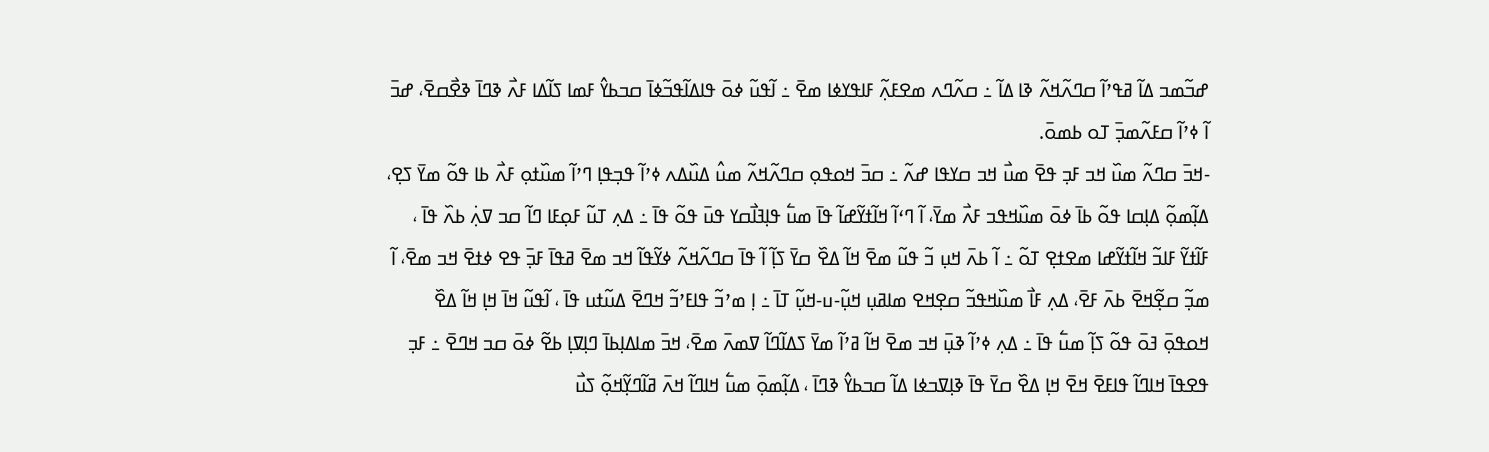ߝߏ߬ߘߏ ߡߊ߬ ߥߟߴߊ߬ ߛߣߍ߬ߞߍ߬ ߢߊ ߡߊ߬ ߸ ߛߍ߬ߣߍ ߘߐߓߍ߲߬ ߓߊߟߌߦߊ ߘߐ߫ ߸ ߊ߬ߟߎ߬ ߦߋ߫ ߟߊߡߊ߬ߟߏ߬ߦߊ߫ ߛߏߕߌ߮ ߓߘߊ ߖߊ߬ߡߊ ߓߍ߯ ߢߣߊ߫ ߢߐ߯ߛߐ߫، ߝߏ߫ ߊ߬ ߦߴߊ߬ ߛߓߍ߬ߘߏ߲߫ ߠߋ ߕߘߋ߫.
-ߞߏ߫ ߛߣߍ߬ ߘߎ߰ ߞߏ ߓߏ߲ ߟߐ߫ ߘߎ߯ ߞߏ ߛߌߟߊ ߝߍ߬ ߸ ߛߏ߫ ߞߋߟߋ߲ ߛߣߍ߬ߞߍ߬ ߘߎ߮ ߡߎ߰ߡߍ ߦߴߊ߬ ߟߏ߲ߟߊ߲ ߣߴߊ߬ ߘߎ߰ߙߋ߲ ߓߍ߯ ߕߊ ߟߋ߬ ߘߌ߫ ߖߐ߲، ߡߊ߲߬ߘߋ߲߬ ߡߊ߲ߛߊ ߟߋ߬ ߕߊ߫ ߦߋ߫ ߘߎ߰ߞߟߏ ߓߍ߯ ߘߌ߫، ߊ߬ ߣߵߊ߬ ߞߊ߬ߙߌ߬ߝߊ߬ ߟߊ߫ ߘߎ߱ ߟߊ߲ߔߊ߯ߛߌ ߟߎ߫ ߟߋ߬ ߟߊ߫ ߸ ߡߍ߲ ߠߎ߬ ߓߋ߲ߓߊ ߣߊ߬ ߛߏ ߜߍ߲߭ ߕߍ߰ ߟߊ߫ ، ߓߊ߬ߙߌ߬ ߓߊߏ߬ ߞߊ߬ߙߌ߬ߝߊ ߘߐߙߐ߲ ߠߋ߬ ߸ ߊ߬ ߕߍ߫ ߞߎ߲ ߏ߬ ߟߎ߬ ߘߐ߫ ߞߊ߬ ߡߐ߰ ߛߌ߫ ߖߊ߲߬ ߊ߬ ߟߊ߫ ߛߣߍ߬ߞߍ߬ ߦߌ߬ߟߊ߬ ߞߏ ߘߐ߫ ߥߟߊ߫ ߓߏ߲߫ ߟߐ ߦߙߐ߫ ߞߏ ߘߐ߫، ߊ߬ ߘߏ߲߬ ߛߐ߲߬ߞߐ߫ ߕߍ߫ ߓߐ߫، ߡߍ߲ ߓߊ߯ ߘߎ߰ߞߟߏ߬ ߛߐ߲ߞߐ ߘߊߥߎ߲ ߞߎ߲߬-ߎ-ߞߎ߲߬ ߠߊ߫ ߸ ߊ߲ ߘߴߏ߬ ߟߊߓߴߏ߬ ߞߣߐ߫ ߡߎ߬ߙߎ ߟߊ߫ ، ߊ߬ߟߎ߬ ߞߊ߫ ߞߊ߲ ߞߊ߬ ߡߐ߰ ߞߋߟߋ߲߫ ߔߋ߫ ߟߋ߬ ߖߊ߲߬ ߘߎ߱ ߟߊ߫ ߸ ߡߍ߲ ߦߴߊ߬ ߢߎ߲߫ ߞߏ ߘߐ߫ ߞߊ߬ ߥߴߊ߬ ߘߌ߫ ߖߡߊ߬ߣߊ߬ ߜߘߍ߫ ߘߐ߫، ߞߏ߫ ߘߊߡߊ߲ߕߊ߫ ߣߊ߲ߜߊ߲ ߕߐ߬ ߦߋ߫ ߛߏ ߞߣߐ߫ ߸ ߓߏ߲ ߟߐߟߊ߫ ߞߊߣߊ߬ ߟߊߓߐ߫ ߞߐ߫ ߞߊ߲ ߡߐ߰ ߛߌ߫ ߟߊ߫ ߢߊ߲ߜߏߦߊ ߡߊ߬ ߛߏߕߌ߮ ߢߣߊ߫ ، ߡߊ߲߬ߘߋ߲߫ ߘߎ߱ ߞߊߣߊ߬ ߞߍ߫ ߥߊ߬ߣߌ߲߬ߞߋ߲߬ ߖߎ߯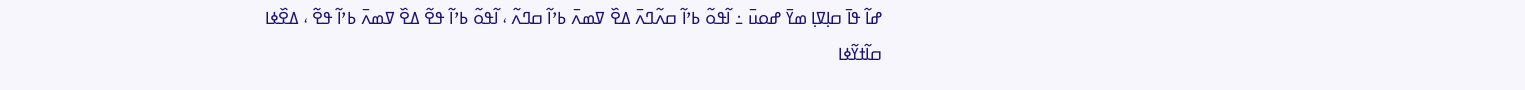ߝߊ߬ ߟߊ߫ ߛߊ߲ߜߊ߲ ߘߌ߫ ߝߋߎ߫ ߸ ߊ߬ߟߋ߬ ߕߴߊ߬ ߛߍ߬ߣߍ߫ ߡߐ߰ ߜߘߍ߫ ߕߴߊ߬ ߛߣߍ߬ ، ߊ߬ߟߋ߬ ߕߴߊ߬ ߟߐ߬ ߡߐ߰ ߜߘߍ߫ ߕߴߊ߬ ߟߐ߬ ، ߡߐ߰ߦߊ ߛߊ߬ߙߌ߬ߦߊ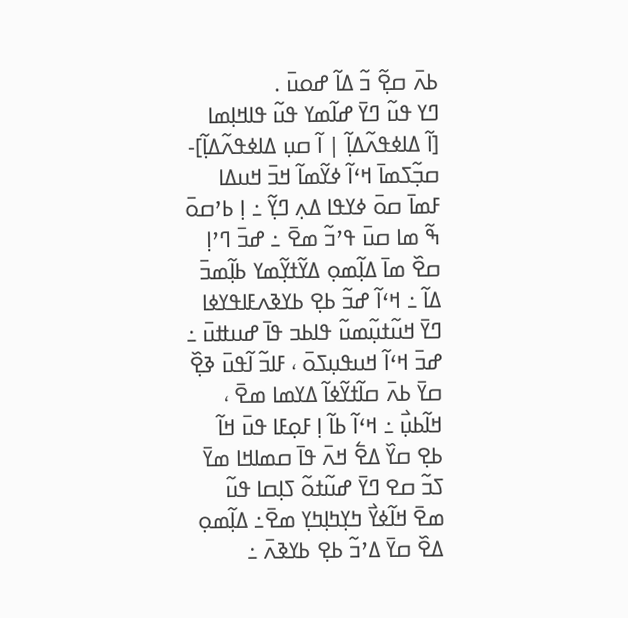ߕߍ߫ ߛߐ߲߬ ߏ߬ ߡߊ߬ ߝߋߎ߫ .
ߣߌ ߟߎ߬ ߣߌ߫ ߝߊ߬ߘߌ ߟߎ߬ ߟߊߞߊ߲ߘߊ
[ߊ߬ ߡߊߦߟߍ߬ߡߊ߲߬ | ߊ߬ ߛߎ߲ ߡߊߦߟߍ߬ߡߊ߲߬]- ߛߏ߲߬ߖߘߊ߫ ߞߵߊ߬ ߦߌ߬ߘߊ߬ ߞߏ߫ ߞߎߡߊ ߓߘߊ߫ ߛߋ߫ ߦߌߟߊ ߡߍ߲ ߣߌ߲߬ ߸ ߊ߲ ߕߴߛߋ߫ ߒ߬ ߘߊ ߛߎ߫ ߟߴߏ߬ ߘߐ߫ ߸ ߝߏ߫ ߣߴߊ߲ ߛߐ߰ ߘߊ߫ ߡߊ߲߬ߘߋ߲ ߡߌ߬ߙߌ߲߬ߘߌ ߕߊ߲߬ߘߏ߫ ߡߊ߬ ߸ ߞߵߊ߬ ߝߏ߬ ߕߐ߲ ߕߌߢߍߓߊߟߌߦߊ ߣߌ߫ ߞߎ߬ߙߎ߲߬ߘߎ߬ ߟߊߕߏ ߟߊ߫ ߝߎߚߎ߫ ߸ ߝߏ߫ ߞߵߊ߬ ߞߎߟߎ߲ߖߋ߫ ، ߓߊߏ߬ ߊ߬ߟߎ߫ ߢߐ߲߰ ߛߌ߫ ߕߍ߫ ߛߊ߬ߙߌ߬ߦߊ߬ ߡߌߘߊ ߘߐ߫ ، ߞߊ߬ߕߎ߲߯ ߸ ߞߵߊ߬ ߕߊ߬ ߊ߲ ߓߋ߲ߓߊ ߟߎ߫ ߞߊ߬ ߕߐ߲ ߛߌ߰ ߡߐ߱ ߞߍ߫ ߟߊ߫ ߛߘߊߞߊ ߘߌ߫ ߖߏ߬ ߛߐ ߣߌ߫ ߝߎ߬ߙߋ߬ ߖߊ߲ߛߊ ߟߎ߬ ߘߐ߫ ߞߊ߬ߦߌ߯ ߤߌ߲ߤߊ߲ߤߌ߲ ߘߐ߫߸ ߡߊ߲߬ߘߋ߲ ߡߐ߰ ߛߌ߫ ߡߴߏ߬ ߕߐ߲ ߕߌߢߍ߫ ߸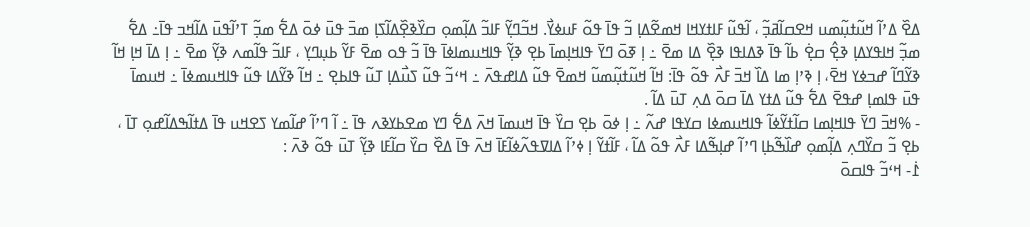ߡߐ߰ ߡߴߊ߬ ߞߎ߬ߙߎ߲߬ߘߎ ߞߐߛߊ߬ߥߏ߲߬ ، ߊ߬ߟߎ߬ ߓߊߙߌߞߊ ߞߘߐ߬ߡߊ߲ ߏ߬ ߟߊ߫ ߟߋ߬ ߓߎߦߌ߯. ߞߏ߬ߣߌ߲߬ ߓߊߏ߬ ߡߊ߲߬ߘߋ߲ ߛߌ߰ߢߐ߲߰ߡߊ߬ߖߊ߲ ߘߏ߫ ߟߎ߫ ߦߋ߫ ߡߐ߱ ߘߏ߲߬ ߠߴߊ߬ߟߎ߫ ߡߊ߬ߞߏ ߟߊ߫߸ ߡߐ߱ ߘߏ߲߬ ߞߊߟߌߡߊ߲ ߢߐ߲߮ ߛߐ߲߭ ߕߊ߬ ߟߊ߫ ߢߡߊߟߊ ߢߐ߲߰ ߡߊ ߘߐ߫ ߸ ߊ߲ ߧߋ߫ ߣߌ߫ ߟߊߞߊ߲ߘߊ߫ ߕߐ߲ ߢߌ߲߬ ߟߊߞߎߘߊߦߊ߫ ߟߊ߫ ߏ߬ ߟߋ ߘߐ߫ ߓߌ߬ ߕߎ߲ߣߌ߲ ، ߓߊߏ߬ ߟߊ߬ߘߍ ߢߌ߲߬ ߘߐ߫ ߸ ߊ߲ ߡߊ߫ ߞߊ߲ ߞߊ߬ ߢߌ߬ߣߊ߬ ߝߏߦߌ ߞߐ߫، ߊ߲ ߢߴߊ߲ ߘߊ ߡߊ߰ ߞߏ߫ ߓߍ߯ ߟߋ߬ ߟߊ߫: ߞߊ߬ ߞߎ߬ߙߎ߲߬ߘߎ߬ ߞߘߐ߫ ߟߎ߬ ߡߊߝߟߍ߫ ߸ ߞߵߏ߬ ߟߎ߬ ߖߎ߯ߡߊ߲ ߠߎ߬ ߟߊߕߐ߲ ߸ ߞߊ߬ ߢߌ߬ߡߊ ߟߎ߬ ߟߊߞߎߘߦߊ߫ ߸ ߞߎߘߊ߫ ߟߎ߫ ߟߊߘߊ߲ ߝߟߐ߫ ߡߐ߱ ߟߎ߬ ߡߙߌ ߡߊ߫ ߛߋ߫ ߡߍ߲ ߠߎ߫ ߡߊ߬ .
- %ߞߏ߫ ߣߌ߫ ߟߊߞߊ߲ߘߊ ߛߊ߬ߙߌ߬ߦߊ߬ ߟߊߞߎߘߦߊ ߛߌߟߊ ߝߍ߬ ߸ ߊ߲ ߦߋ߫ ߕߐ߲ ߛߌ߰ ߟߊ߫ ߞߎߘߊ߫ ߞߍ߫ ߡߐ߱ ߣߌ ߘߐߕߌߢߍ ߟߊ߫ ߸ ߊ߬ ߣߴߊ߬ ߝߊ߬ߘߌ ߖߐߞߎ ߟߊ߫ ߡߙߊ߬ߒߡߊ߬ߝߋ߲ ߠߊ߫ ، ߕߐ߲ ߏ߬ ߛߌ߰ߣߍ߲ ߡߊ߲߬ߘߋ߲ ߝߊ߰ߒ߬ߕߊ߲ ߣߴߊ߬ ߝߊ߲ߒ߬ߡߊ ߓߍ߯ ߟߋ߬ ߡߊ߬ ، ߓߊ߬ߙߌ߬ ߊ߲ ߦߴߊ߬ ߡߊߜߟߍ߬ߦߊ߬ߓߊ߫ ߞߍ߫ ߟߊ߫ ߡߐ߰ ߛߌ߰ ߛߊ߬ߓߊ ߢߌ߲߬ ߠߎ߫ ߟߋ߬ ߢߍ߫ :
߁߭- ߞߵߏ߬ ߟߊߛߋ߫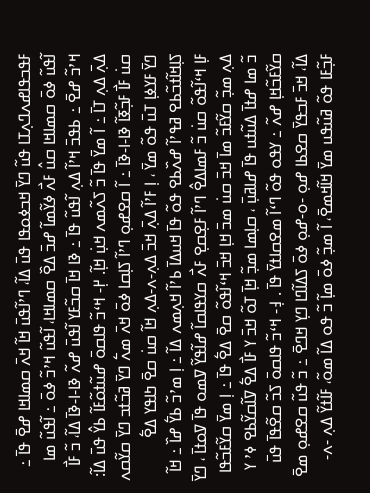ߓߟߏߟߊߝߍߣߍ߲ߠߊ ߟߎ߬ ߣߌ߫ ߞߏߦߋߟߊ ߟߎ߫ ߡߊ߬، ߣߴߊ߬ߟߎ߫ ߞߊ߬ ߞߍ߫ ߛߘߊߞߊ ߝߐ߫ ߟߊ߫ ߸ ߊ߬ߟߎ߬ ߦߋ߫ ߛߘߊߞߊ ߛߎ߮ ߓߍ߯ ߦߌ߬ߘߊ߬ ߝߏ߫ ߡߐ߰ ߛߘߊߞߊ، ߊ߬ߟߎ߬ ߞߴߏ߬ ߦߋ߫ ߸ ߊ߬ߟߎ߬ ߘߊ ߞߴߏ߬ ߝߐ߫ ߸ ߕߟߏ߫ ߞߴߊ߬ ߡߍ߲ ߊ߬ߟߎ߬ ߟߊ߫ ߸ ߢߊ ߞߊ߫ ߛߏ߬ߓߌ ߊ߬ߟߎ߫ ߝߍ߬ ߢߊ-ߊ-ߢߊ߫ ߡߊ߬، ߏ߬ ߓߊ߯ ߡߍ߲߫ ߡߍ߲ ߠߊ߫ ߸ ߊ߬ ߘߌ߫ ߟߊ߫ ߏ߬ ߖߍ߬ߘߍ ߞߎ߲߭ ߞߊ߲߬. ߂߲- ߞߵߏ߬ ߟߊߛߋ߫ ߝߎ߬ߙߋ߬ߓߊ߬ ߕߌ߮ ߟߎ߫ ߡߊ߬: ߛߎ߭ ߓߊ߯ ߓߏ߲߬ߧߊ߬ ߢߊ-ߊ-ߢߊ߫ ߸ ߊ߬ ߛߐߝߋ߲ ߣߴߊ߬ ߖߊ߲ߛߊ ߦߋ߫ ߞߍ߫ ߘߍ߱ ߣߌ߫ ߥߏ߬ߙߏ ߣߌ߫ ߛߌ߬ߛߍ ߣߌ߫ ߓߌߦߊ߲ ߠߎ߫ ߟߋ߬ ߘߌ߫ ، ߊ߲ ߓߴߊ߬ ߡߍ߲߫ ߞߏ߫ ߡߍ߲-ߍ-ߡߍ߲ ߞߊ߬ ߛߎ߭ ߛߐ߫ ߤߊߟߌ ߡߐ߱ ߖߊ߲ߞߊ߬ߙߏ߬ߕߐ ߥߟߴߊ߬ ߝߍ߰ߕߐ ߟߋ߬ ߟߊ߫ ߞߎߡߊ߫ ߕߴߊ߬ ߞߍ߲ߘߍ ߡߊ߬ ߸ ߊ߲ ߘߴߏ߬ ߕߌ߱ ߝߊ߰ ߸ ߞߊ߬ ߓߊ߲ ߞߵߊ߬ߟߋ߬ ߛߎ߭ ߏ߬ ߓߘߊߡߐ߮ ߣߴߊ߬ ߓߐ߲ߛߐ߲ ߓߍ߯ ߛߌߟߊߛߊ߬ ߝߊ߬ߟߌ߬ ߜߘߋ ߟߊ߫ ߜߋߙߊ߫ ، ߣߌ߫ ߡߍ߲ ߘߏ߲߬ ߛߌ߬ߓߏ߬ ߘߊ߫ ߞߏ߫ ߛߎ߭ ߘߏ߫ ߞߊ߲ ߞߏ߫ ߞߵߊ߬ߟߋ߬ ߛߐ߫ ߡߐ߱ ߟߊ߫ ߸ ߊ߲ ߘߌ߫ ߛߌ߬ߓߏ߬ߟߊ ߏ߬ ߘߊ ߝߙߊ߫ ߡߎ߬ߙߎ ߟߊ߫ ߝߊߥߎ߲߫ ، ߛߊ߲ߘߊ ߘߏ߲߬ ߞߊ߲߫ ߠߋ߬ ߞߏ߫ ߌ ߓߊ߯ ߡߐ߱ ߜߊ߬ߛߌ߬ߕߐ ߦߴ ߌ ߛߌ߬ߓߏ߬ߞߊ߲ ߝߍ߬ ߸ ߌߟߋ ߟߋ߬ ߣߵߊ߬ ߘߐߛߊߙߌ߫ ߟߊ߫ . ߃߲- ߞߵߏ߬ ߟߊߛߋ߫ ߖߏ߬ ߛߐ߬ߟߊ߫ ߟߎ߫ ߡߊ߬، ߞߏ߫ ߓߏߟߌ߫ ߛߐߕߊ ߝߋ߲ -ߋ-ߝߋ߲ ߦߋ߫ ߖߡߊ߬ߣߊ ߣߌ߲ ߞߣߐ߫ ߸ ߏ߬ ߟߎ߬ ߛߐߝߋ߲ ߘߐ߫ ߓߏ߲߬ߓߊ ߟߋ߬ ߥߎ߬ߟߎ ߘߌ߫ ߞߊ߬ߞߘߐ߫، ߊ߬ ߘߏ߲߬ ߦߋ߫ ߘߊ߲߬ ߏ߬ ߟߋ ߡߊ߬ ߘߋ߬، ߓߊ߬ߙߌ߬ ߡߍ߲ -ߍ-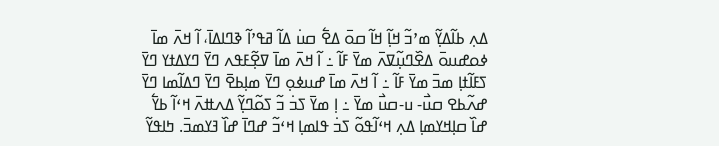ߡߍ߲ ߕߊ߬ߡߌ߲߬ ߘߴߏ߬ ߞߊ߲߬ ߞߊ߬ ߛߋ߫ ߡߐ߱ ߛߎ߭ ߡߊ߬ ߥߟߴߊ߬ ߢߣߊߡߊ߫، ߊ߬ ߞߍ߫ ߘߊ߫ ߦߋߝߎߋ߫ ߡߐ߰ߣߎ߲߬ߜߍ߫ ߘߌ߫ ߓߊ߬ ߸ ߊ߬ ߞߍ߫ ߘߊ߫ ߜߐ߲߬ߓߟߍ ߣߌ߫ ߣߌߡߙߌ ߣߌ߫ ߖߓߊ߬ߙߊ߲ ߘߏ߫ ߘߌ߫ ߓߊ߬ ߸ ߊ߬ ߞߍ߫ ߘߊ߫ ߝߎߦߋ߲ ߣߌ߫ ߘߊ߲ߕߐ߫ ߣߌ߫ ߣߡߊ߬ߘߊ ߣߌ߫ ߝߍ߬ߕߐ ߛߎ߯- ߎ-ߛߎ߯ ߘߌ߫ ߸ ߊ߲ ߘߌ߫ ߖߏ߭ ߏ߬ ߖߋ߬ߣߌ߲߬ ߡߍߚߍ߫ ߞߵߊ߬ ߕߌ߱ ߝߊ߰ ߛߊ߲ߞߌߘߊ߲ ߡߍ߲ ߞߵߊ߬ߟߋ߬ ߖߏ߭ ߟߊߘߊ߲ ߞߵߏ߬ ߝߣߊ߫ ߝߊ߰ ߔߌߘߏ߫. ߤߊߟߌ߬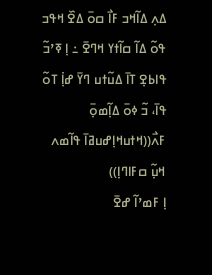ߡߍ߲ ߡߊ߬ߞߏ ߓߊ߯ ߛߋ߫ ߡߐ߰ ߞߟߏ ߟߋ߬ ߡߊ߬ ߛߊ߬ߙߌ ߞߣߐ߫ ߸ ߊ߲ ߧߴߏ߬ ߟߊߕߐ߲ ߠߊ߫ ߡߎ߬ߙߎ ߣߌ߫ ߝߊ߲߭ ߠߋ߬ ߟߊ߫، ߏ߬ ߦߋ߫ ߡߊ߲߬ߘߋ߲߫ ߓߍ߯((ߞߙߎߞߊ߲ߝߎߥߊ߫ ߟߊ߬ߘߍ ߞߎ߲߬ ߛߓߊߣߊ߲))
ߊ߲ ߓߘߴߊ߬ ߝߐ߫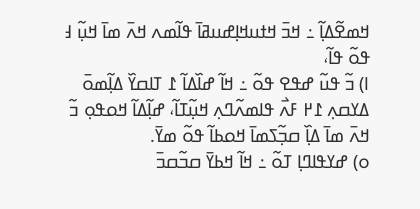ߞߘߐ߬ߡߊ߲߬ ߸ ߞߏ߫ ߞߙߎߞߊ߲ߝߎߥߊ߫ ߟߊ߬ߘߍ ߞߍ߫ ߘߊ߫ ߞߎ߲߬ ߃ ߟߋ߬ ߟߊ߬،
ߊ) ߏ߬ ߟߎ߬ ߝߟߐ ߟߋ߬ ߸ ߞߊ߬ ߝߊ߰ߡߊ߬ ߁ ߠߊߛߌ߰ ߡߊ߲߬ߘߋ߫ ߡߌߛߍ߲ ߁߂ ߓߍ߯ ߟߊߘߍ߬ߣߍ߲ ߞߎ߲߬ߠߊ߬، ߝߊ߲߬ߡߊ߬ ߞߋߟߋ߲ ߏ߬ ߞߍ߫ ߘߊ߫ ߡߊ߲߰ ߛߏ߲߬ߖߘߊ߫ ߞߋߕߊ߬ ߟߋ߬ ߘߌ߫.
ߋ) ߝߌߟߊߣߊ߲ ߠߋ߬ ߸ ߞߊ߬ ߞߕߌ߫ ߛߏ߬ߛߏ߫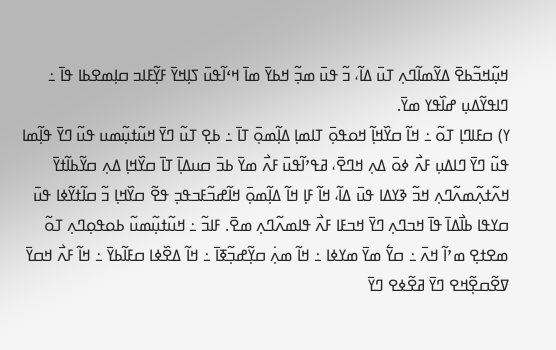ߞߎ߲߬ߞߏ߬ߕߐ߫ ߡߌ߬ߘߊ߬ߣߍ߲ ߠߎ߫ ߡߊ߬، ߏ߬ ߟߎ߫ ߘߏ߲߬ ߞߕߌ߫ ߘߊ߫ ߞߵߊ߬ߟߎ߫ ߖߊ߲ߞߌ߫ ߓߌ߲߬ߓߊߏ ߛߊ߲ߘߐߕߊ ߟߊ߫ ߸ ߣߊߟߌ߬ߡߎ߲ ߝߊ߰ߟߌ ߘߌ߫.
ߌ) ߛߓߊߣߊ߲ ߠߋ߬ ߸ ߞߊ߬ ߛߌ߰ߞߊ߲߬ ߞߋߟߋ߲߫ ߠߊߘߊ߲ ߡߊ߲߬ߘߋ߲߫ ߠߊ߫ ߸ ߕߐ߲ ߠߎ߬ ߣߌ߫ ߞߎ߬ߙߎ߲߬ߘߎ ߟߎ߬ ߣߌ߫ ߟߊ߲߬ߘߊ ߟߎ߬ ߣߌ߫ ߣߊߡߎ߲ ߓߍ߯ ߦߋ߫ ߡߍ߲ ߞߣߐ߫، ߥߟߴߊ߬ߟߎ߫ ߓߍ߯ ߘߌ߫ ߕߏ߫ ߛߎߡߊ߲߫ ߠߊ߫ ߛߌ߰ߞߊ߲ ߡߍ߲ ߛߌ߬ߕߊ߬ߙߌ߫ ߞߍ߬ߙߍ߲߬ߘߍ߬ߣߍ߲ ߞߏ߬ ߢߌߡߊ ߟߎ߫ ߡߊ߬، ߞߊ߬ ߓߊ߲ ߞߊ߬ ߡߊ߲߬ߘߋ߲߫ ߞߊ߬ߝߏ߬ߓߏߟߏ߲ ߟߐ߬ ߛߌ߰ߞߊ߲ ߏ߬ ߛߊ߬ߙߌ߬ߦߊ ߟߎ߫ ߛߌߟߊ ߕߊ߯ߡߊ߫ ߟߊ߫ ߞߏߣߍ߲ ߣߌ߫ ߞߏߓߊ ߓߍ߯ ߟߊߘߍ߬ߣߍ߲ ߘߐ߫. ߓߊߏ߬ ߸ ߞߎ߬ߙߎ߲߬ߘߎ߬ ߕߋߟߋ߲ߣߍ߲ ߠߋ߬ ߘߐߙߐ߲ ߘߴߊ߬ ߞߍ߫ ߸ ߛߌ߱ ߘߌ߫ ߘߌߦߊ ߸ ߞߊ߬ ߘߍ߲߭ ߛߌ߲߬ߝߏ߲߬ߧߊ߫ ߸ ߞߊ߬ ߡߐ߰ߦߊ ߛߓߊ߬ߕߌ߫ ߸ ߞߊ߬ ߓߍ߯ ߞߛߌ߫ ߜߐ߬ߛߐ߲߬ߞߐ ߣߌ߫ ߥߐ߬ߦߐ ߣߌ߫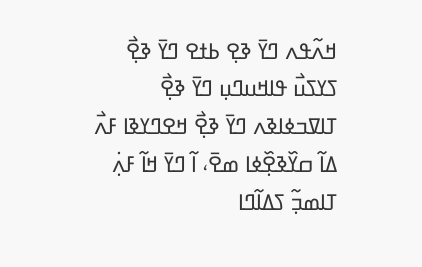ߞߍ߬ߟߍ ߣߌ߫ ߢߐ߲ ߕߙߐ ߣߌ߫ ߢߐ߲߯ ߖߌߖߎ߯ ߟߊߞߎߣߎ߲ ߣߌ߫ ߢߐ߲߯ ߠߊߜߏߦߊߢߍ ߣߌ߫ ߢߐ߲߯ ߞߐߣߌߢߊ ߓߍ߯ ߡߊ߬ ߛߌ߰ߢߐ߲߰ߦߊ ߘߐ߫، ߊ߬ ߣߌ߫ ߞߊ߬ ߓߍ߲߭ ߠߊߘߏ߲߬ ߖߡߊ߬ߣߊ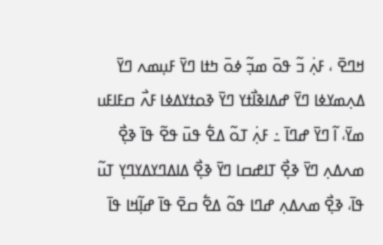ߞߣߐ߫ ، ߓߍ߲߭ ߏ߬ ߟߋ߫ ߘߏ߲߬ ߦߋ߫ ߤߙߊ ߣߌ߫ ߓߎ߲ߘߍ ߣߌ߫ ߡߍ߲ߘߌߦߊ ߣߌ߫ ߝߡߊߢߊ߯ߙߌ ߣߌ߫ ߢߋߙߌߡߦߊ ߓߍ߯ ߛߓߊߓߎ ߘߌ߫، ߊ߬ ߣߌ߫ ߝߣߊ߫ ߸ ߓߍ߲߭ ߠߋ߬ ߡߐ߱ ߟߎ߫ ߟߐ߬ ߟߊ߫ ߢߐ߲߯ ߘߍߡߍ߲ ߣߌ߫ ߢߐ߲߯ ߠߊߝߛߊ ߣߌ߫ ߢߐ߲߯ ߡߊߡߣߌߡߌߣߌ߲ ߠߎ߬ ߟߊ߫، ߢߐ߲߯ ߘߍߡߍ߲ ߝߣߊ ߟߋ߬ ߡߐ߱ ߛߐ߫ ߟߊ߫ ߝߊ߲߬ߞߊ ߟߊ߫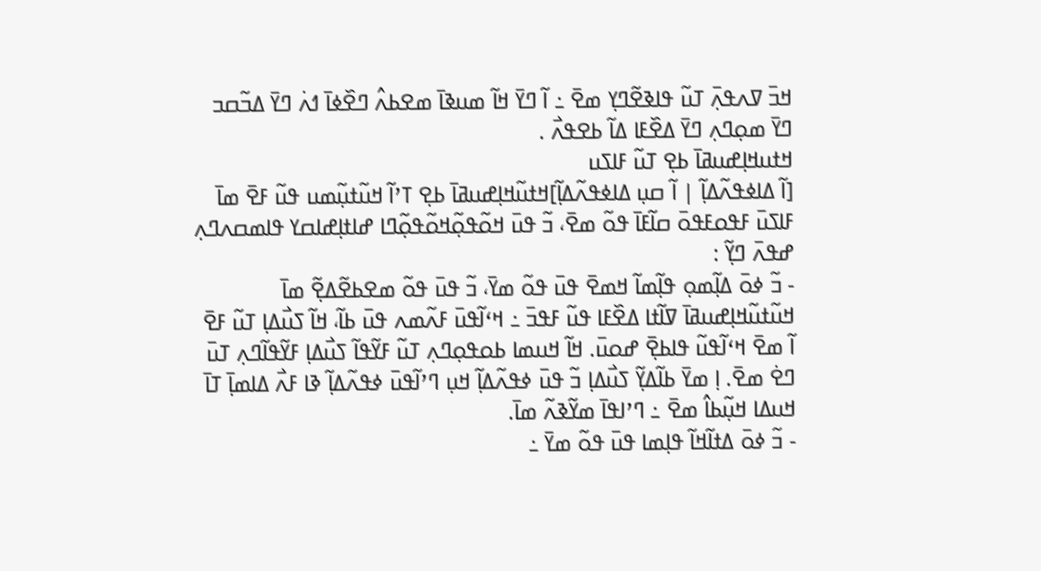ߞߏ߫ ߜߍߟߍ߲߫ ߠߎ߬ ߟߊߢߐ߬ߣߌ߲ ߘߐ߫ ߸ ߊ߬ ߣߌ߫ ߞߊ߬ ߘߎߢߊ߫ ߘߐߕߍ߮ ߣߐ߰ߦߊ߫ ߗߍ߭ ߣߌ߫ ߡߏ߬ߛߏ ߣߌ߫ ߘߋ߲ߣߍ߲ ߣߌ߫ ߡߐ߰ߓߊ ߡߊ߬ ߕߐߟߍ߯ .
ߞߙߎߞߊ߲ߝߎߥߊ߫ ߕߐ߲ ߠߎ߬ ߓߊߖߎ
[ߊ߬ ߡߊߦߟߍ߬ߡߊ߲߬ | ߊ߬ ߛߎ߲ ߡߊߦߟߍ߬ߡߊ߲߬]ߞߙߎ߬ߞߊ߲ߝߎߥߊ߫ ߕߐ߲ ߠߴߊ߬ ߞߎ߬ߙߎ߲߬ߘߎ ߟߎ߬ ߓߐ߫ ߘߊ߫ ߓߊߖߎ߫ ߓߟߋߓߟߋ߫ ߛߊ߬ߓߊ߫ ߟߋ߬ ߘߐ߫، ߏ߬ ߟߎ߫ ߞߋ߬ߟߋ߲߬ߞߋ߬ߟߋ߲߬ߣߊ ߝߊߙߊ߲ߝߊߛߌ ߟߊߘߛߍߣߍ߲ ߝߟߍ߫ ߣߌ߲߬ :
- ߏ߬ ߦߋ߫ ߡߊ߲߬ߘߋ߲ ߟߊ߲߬ߘߊ߬ ߞߘߐ߫ ߟߎ߫ ߟߋ߬ ߘߌ߫، ߏ߬ ߟߎ߫ ߟߋ߬ ߘߐߕߐ߬ߡߐ߲߬ ߘߊ߫ ߞߎ߬ߙߎ߬ߞߊ߲ߝߎߥߊ߫ ߜߊ߬ߙߊ ߡߐ߰ߓߊ ߟߎ߬ ߓߟߏ߫ ߸ ߞߵߊ߬ߟߎ߫ ߓߍ߬ߘߍ ߟߎ߫ ߕߊ߬، ߞߊ߬ ߖߎ߯ߡߊ߲ ߠߎ߬ ߓߐ߫ ߊ߬ ߘߐ߫ ߞߵߊ߬ߟߎ߬ ߟߊߕߐ߲߫ ߝߋߎ߫. ߞߊ߬ ߞߎߘߊ ߕߋߟߋ߲ߣߍ߲ ߠߎ߬ ߓߌ߬ߟߊ߬ ߖߎ߯ߡߊ߲ ߓߌ߬ߟߊ߬ߣߍ߲ ߠߎ߫ ߣߐ߭ ߘߐ߫. ߊ߲ ߘߌ߫ ߕߊ߬ߡߌ߲߬ ߖߎ߯ߡߊ߲ ߏ߬ ߟߎ߫ ߦߟߍ߬ߡߊ߲߬ ߞߎ߲ ߣߴߊ߬ߟߎ߫ ߦߟߍ߬ߡߊ߲߬ ߢߊ ߓߍ߯ ߡߊߘߊ߲߫ ߠߊ߫ ߞߎߡߊ ߞߎ߲߬ߕߊ߮ ߘߐ߫ ߸ ߣߴߊߟߊ߫ ߘߌ߬ߢߍ߬ ߘߊ߫.
- ߏ߬ ߦߋ߫ ߡߙߊ߬ߞߊ߬ ߟߊ߲ߘߊ ߟߎ߫ ߟߋ߬ ߘߌ߫ ߸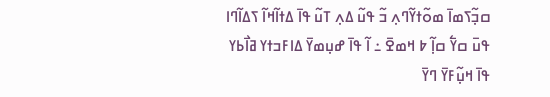ߛߏ߲߬ߖߘߊ߫ ߘߋ߬ߙߌ߬ߣߍ߲ ߏ߬ ߟߎ߬ ߡߍ߲ ߠߎ߬ ߟߊ߫ ߡߙߊ߬ߞߊ߬ ߖߡߊ߬ߣߊ ߟߎ߫ ߛߌ߱ ߛߊ߲߬ ߈ ߞߘߐ߫ ߸ ߊ߬ ߟߊ߫ ߝߎ߲ߘߌ߫ ߡߊߓߏߙߌ ߥߊ߯ߕߌ ߟߊ߫ ߞߎ߲߬ߓߌ߫ ߣߌ߫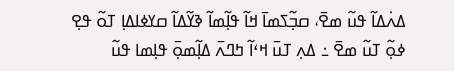ߡߍ߭ߡߊ߬ ߟߎ߬ ߘߐ߫، ߛߏ߲߬ߖߘߊ߫ ߞߊ߬ ߟߊ߲߬ߘߊ߬ ߢߌ߬ߡߊ߬ ߛߌߦߊߡߊ߲ ߠߋ߬ ߟߐ߲ ߦߋ߲߬ ߠߎ߬ ߘߐ߫ ߸ ߡߍ߲ ߠߎ߫ ߞߵߊ߬ ߤߣߍ߫ ߡߊ߲߬ߘߋ߲߫ ߟߊ߲ߘߊ ߟߎ߬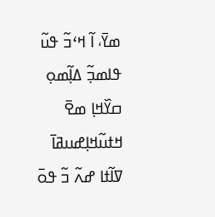ߘߌ߫، ߊ߬ ߞߵߏ߬ ߟߎ߬ ߟߊߘߏ߲߬ ߡߊ߲߬ߘߋ߲ ߛߌ߰ߞߊ߲ ߘߐ߫ ߞߙߎ߬ߞߊ߲ߝߎߥߊ߫ ߜߊ߬ߙߊ ߝߍ߬ ߏ߬ ߟߋ߫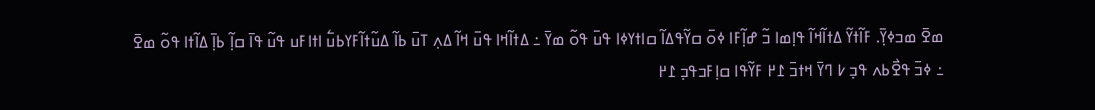ߘߐ߫ ߘߏߦߌ߲߫. ߓߊ߬ߙߌ߬ ߡߙߊ߬ߞߊ߬ ߟߊ߲ߘߊ ߏ߬ ߝߊ߲߬ߓߊ ߦߋ߫ ߛߌ߬ߟߡߊ߬ ߛߊߙߌߦߊ ߟߎ߫ ߟߋ߬ ߘߌ߫ ߸ ߡߙߊ߬ߞߊ ߟߎ߫ ߞߊ߬ ߡߍ߲ ߠߎ߫ ߕߊ߬ ߡߎ߬ߙߊ߬ߓߌߕߎ߱ ߊߙߊߓߎ ߟߎ߬ ߟߊ߫ ߛߊ߲߬ ߕߊ߲߫ ߡߊ߬ߙߊ ߟߋ߬ ߘߐ߫ ߸ ߦߏ߫ ߟߐ߯ߕߍ ߟߏ߲ ߇ ߣߌ߫ ߞߙߏ߫ ߁߂ ߓߌ߬ߟߊ ߛߊ߲ߓߏߟߏ߲ ߁߂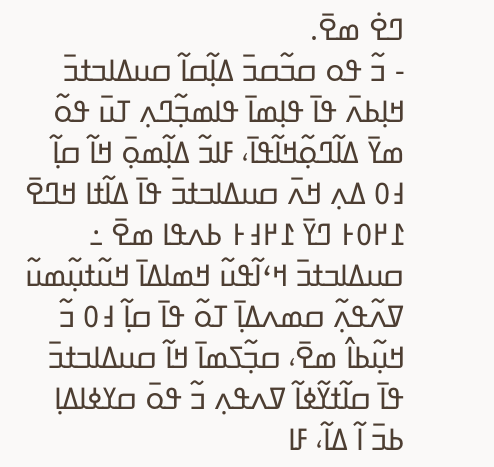ߣߐ߭ ߘߐ߫.
- ߏ߬ ߟߋ ߛߏ߬ߛߏ߫ ߡߊ߲߬ߛߊ߬ ߛߎߡߊߏߙߏ߫ ߞߊ߲ߕߍ߫ ߟߊ߫ ߟߊ߲ߘߊ߫ ߟߊߘߏ߲߬ߣߍ߲ ߠߎ߫ ߟߋ߬ ߘߌ߫ ߡߊ߬ߣߋ߲߬ߞߊ߬ߟߊ߫، ߓߊߏ߬ ߡߊ߲߬ߘߋ߲߫ ߞߊ߬ ߛߊ߲߬ ߃߀ ߡߍ߲ ߞߍ߫ ߛߎߡߊߏߙߏ߫ ߟߊ߫ ߡߊ߬ߙߊ ߞߣߐ߫ ߁߂߀߅ ߣߌ߫ ߁߂߃߅ ߕߍߟߊ ߘߐ߫ ߸ ߛߎߡߊߏߙߏ߫ ߞߵߊ߬ߟߎ߬ ߞߘߊߡߊ߫ ߞߎ߬ߙߎ߲߬ߘߎ߬ ߜߍ߬ߟߍ߲߬ ߛߘߍߡߊ߲߫ ߠߋ߬ ߟߊ߫ ߛߊ߲߬ ߃߀ ߏ߬ ߞߎ߲߬ߕߊ߮ ߘߐ߫، ߛߏ߲߬ߖߘߊ߫ ߞߊ߬ ߛߎߡߊߏߙߏ߫ ߟߊ߫ ߛߊ߬ߙߌ߬ߦߊ߬ ߜߍߟߍ߲ ߏ߬ ߟߋ߫ ߛߌߦߊߡߊ߲ ߕߏ߫ ߊ߬ ߡߊ߬، ߓߊ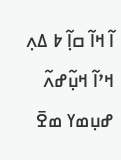ߊ߬ ߞߊ߬ ߛߊ߲߬ ߈ ߡߍ߲ ߞߴߊ߬ ߞߎ߲߬ߝߍ߬ ߝߎ߲ߘߌ ߘߐ߫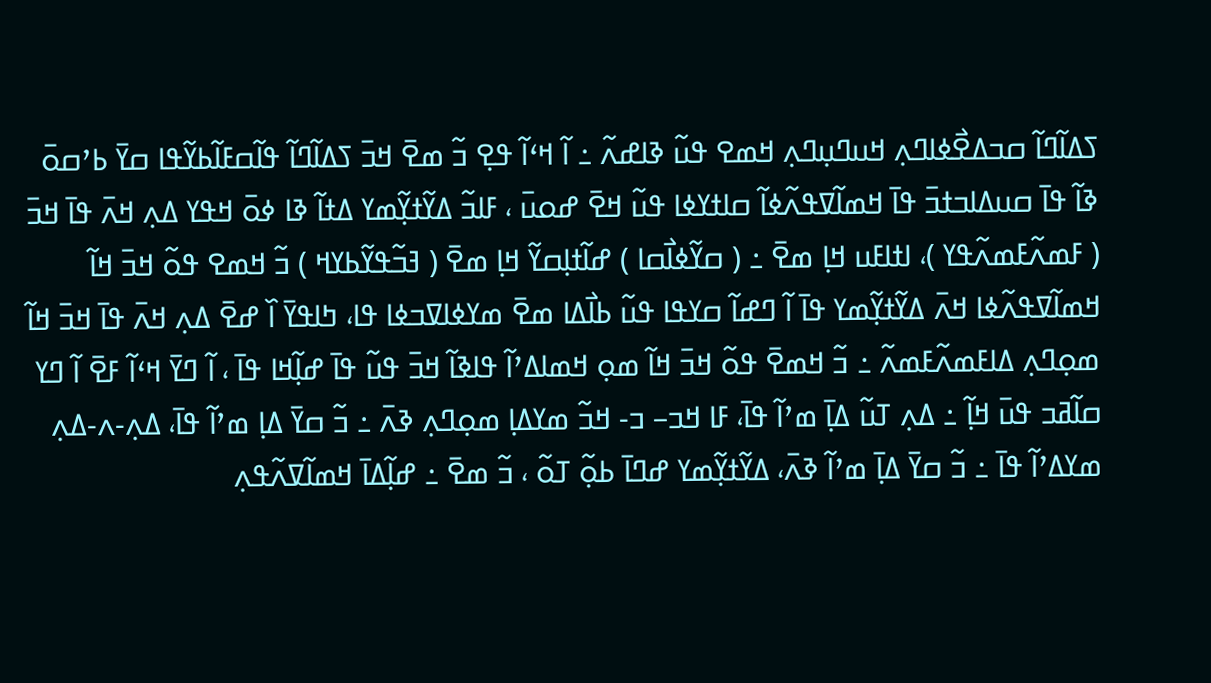ߖߡߊ߬ߣߊ߬ ߛߏߡߐ߯ߦߊߣߍ߲ ߞߎߣߎ߲ߣߍ߲ ߞߘߐ ߟߎ߬ ߢߊߝߍ߬ ߸ ߊ߬ ߞߵߊ߬ ߟߐ߲ ߏ߬ ߘߐ߫ ߞߏ߫ ߖߡߊ߬ߣߊ߬ ߟߊ߬ߛߓߊ߬ߕߌ߬ߟߊ ߛߌ߫ ߕߴߛߋ߫ ߢߊ߬ ߟߊ߫ ߛߎߡߊߏߙߏ߫ ߟߊ߫ ߞߘߊ߬ߜߟߍ߬ߦߊ߬ ߛߊߙߌߦߊ ߟߎ߬ ߞߐ߫ ߝߋߎ߫ ، ߓߊߏ߬ ߡߌ߬ߙߌ߲߬ߘߌ ߡߙߊ߬ ߢߊ ߦߋ߫ ߞߟߌ ߡߍ߲ ߞߍ߫ ߟߊ߫ ߞߏ߫ ( ߓߘߍ߬ߓߘߍ߬ߟߌ )، ߊߙߊߓߎ ߞߊ߲ ߘߐ߫ ߸ ( ߛߌ߬ߦߊ߯ߛߊ ) ߝߊ߬ߙߊ߲ߛߌ߬ ߞߊ߲ ߘߐ߫ ( ߔߏ߬ߟߌ߬ߕߌߞ ) ߏ߬ ߞߘߐ ߟߋ߬ ߞߏ߫ ߞߊ߬ ߞߘߊ߬ߜߟߍ߬ߦߊ ߞߍ߫ ߡߌ߬ߙߌ߲߬ߘߌ ߟߊ߫ ߊ߬ ߣߝߊ߬ ߛߌߟߊ ߟߎ߬ ߕߊ߯ߡߊ ߘߐ߫ ߘߌߦߊߜߏߦߊ ߟߊ، ߤߊߟߌ߫ ߊ߰ ߝߐ߫ ߡߍ߲ ߞߍ߫ ߟߊ߫ ߞߏ߫ ߞߊ߬ ߘߋ߲ߣߍ߲ ߡߊߓߘߍ߬ߓߘߍ߬ ߸ ߏ߬ ߞߘߐ߫ ߟߋ߬ ߞߏ߫ ߞߊ߬ ߘߋ߲ ߞߘߊߡߴߊ߬ ߟߊߢߊ߬ ߞߏ߫ ߟߎ߬ ߟߊ߫ ߝߊ߲߬ߞߊ ߟߊ߫ ، ߊ߬ ߣߌ߫ ߞߵߊ߬ ߓߐ߫ ߊ߬ ߣߌ ߛߊ߬ߥߏ ߟߎ߫ ߞߊ߲߬ ߸ ߡߍ߲ ߠߎ߬ ߡߊ߲߫ ߘߴߊ߬ ߟߊ߫، ߓߊ ߞߏ– ߏ- ߞߏ߬ ߘߌߡߊ߲ ߘߋ߲ߣߍ߲ ߢߍ߫ ߸ ߏ߬ ߛߌ߫ ߡߊ߲ ߘߴߊ߬ ߟߊ߫، ߡߍ߲-ߍ-ߡߍ߲ ߘߌߡߴߊ߬ ߟߊ߫ ߸ ߏ߬ ߛߌ߫ ߡߊ߲߫ ߘߴߊ߬ ߢߍ߫، ߡߌ߬ߙߌ߲߬ߘߌ ߝߣߊ߫ ߕߋ߲߬ ߠߋ߬ ، ߏ߬ ߘߐ߫ ߸ ߝߊ߲߬ߡߊ߫ ߞߘߊ߬ߜߍ߬ߟߍ߲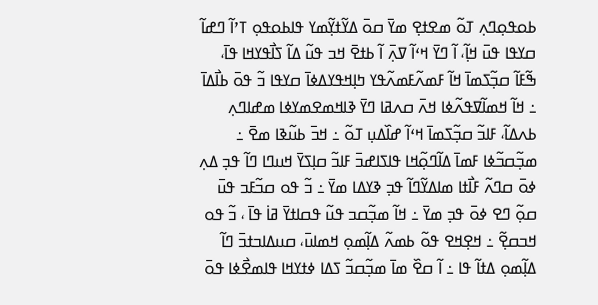ߕߋߟߋ߲ߣߍ߲ ߠߋ߬ ߘߐߙߐ߲ ߘߌ߫ ߛߋ߫ ߡߌ߬ߙߌ߲߬ߘߌ ߟߊߕߋߟߋ߲ ߠߴߊ߬ ߣߝߊ߬ ߛߌߟߊ ߟߎ߫ ߞߊ߲߬، ߊ߬ ߣߌ߫ ߞߵߊ߬ ߜߍ߲߫ ߊ߬ ߕߙߐ߫ ߞߏ ߟߎ߬ ߡߊ߬ ߖߊ߯ߟߌߞߊ ߟߊ߫، ߒ߬ߓߊ߬ ߛߏ߲߬ߖߘߊ߫ ߞߊ߬ ߓߘߍ߬ߓߘߍ߬ߟߌ ߤߊ߲ߞߟߌߡߦߊ߫ ߛߌߟߊ ߏ߬ ߟߋ߫ ߕߊ߯ߡߊ߫ ߸ ߞߊ߬ ߞߘߊ߬ߜߟߍ߬ߦߊ ߞߍ߫ ߛߍߥߊ ߣߌ߫ ߢߊߞߘߐߘߌߦߊ ߘߝߊߣߍ߲ ߕߍߡߊ߬، ߓߊߏ߬ ߛߏ߲߬ߖߘߊ߫ ߞߵߊ߬ ߝߊ߰ߡߎ߲ ߠߋ߬ ߸ ߞߏ߫ ߕߎ߬ߢߊ ߘߐ߫ ߸ ߘߏ߲߬ߛߏ߬ߦߊ ߓߘߊ߫ ߡߊ߬ߣߋ߲߬ߞߊ ߟߊߖߊߝߏ߫ ߓߊߏ߬ ߛߊ߲ߖߌ߫ ߞߎߣߊ ߣߊ߬ ߟߏ߲ ߡߍ߲ ߦߋ߫ ߛߣߍ߬ ߓߊ߯ߙߊ ߘߊߡߌ߬ߣߊ߬ ߟߏ߲ ߢߌߡߊ ߘߌ߫ ߸ ߏ߬ ߟߋ ߛߏ߬ߓߏ ߟߎ߫ ߛߋ߲߬ ߣߐ ߦߋ߫ ߟߏ߲ ߘߌ߫ ߸ ߞߊ߬ ߘߏ߲߬ߛߏ ߟߎ߬ ߟߛߊߙߌ߫ ߥߊ߭ ߟߊ߫ ، ߏ߬ ߟߋ ߞߏߛߐ߲߬ ߸ ߞߐ߲ߞߐ ߟߋ߬ ߕߘߍ߬ ߡߊ߲߬ߘߋ߲ ߞߘߊߎ߫، ߛߎߡߊߏߙߏ߫ ߣߊ߬ ߡߊ߲߬ߘߋ߲ ߡߙߊ߬ ߟߊ ߸ ߊ߬ ߛߐ߰ ߘߊ߫ ߘߏ߲߬ߛߏ߬ ߖߡߊ ߦߙߌߞߊ ߟߊߘߐ߯ߦߊ ߟߋ߫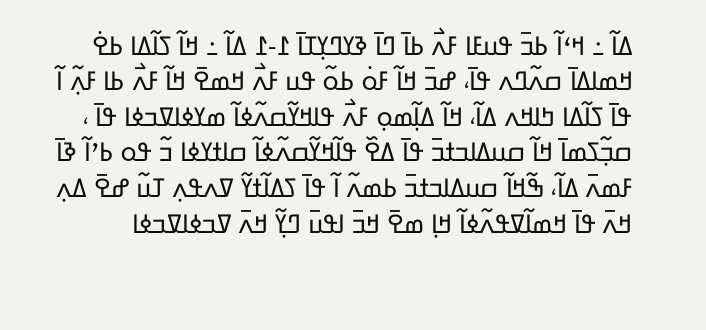ߡߊ߬ ߸ ߞߵߊ߬ ߕߏ߫ ߟߎߓߊ ߓߍ߯ ߕߊ߫ ߣߊ߫ ߢߌߣߌ߲ߠߊ߫ ߁-߁ ߡߊ߬ ߸ ߞߊ߬ ߖߊ߬ߡߊ ߕߐ߭ ߞߘߊߡߊ߫ ߛߍ߬ߣߍ ߟߊ߫، ߝߏ߫ ߞߊ߬ ߓߋ߭ ߕߋ߬ ߟߎ ߓߍ߯ ߞߘߐ߫ ߞߊ߬ ߓߍ߯ ߕߊ ߓߍ߲߬ ߊ߬ ߟߊ߫ ߖߊ߬ߡߊ ߤߊߞߍ ߡߊ߬، ߞߊ߬ ߡߊ߲߬ߘߋ߲ ߓߍ߯ ߟߊߞߌ߬ߛߍ߬ߦߊ߬ ߘߌߦߊߜߏߦߊ ߟߊ߫ ، ߛߏ߲߬ߖߘߊ߫ ߞߊ߬ ߛߎߡߊߏߙߏ߫ ߟߊ߫ ߡߐ߰ ߟߊ߬ߞߌ߬ߛߍ߬ߦߊ߬ ߛߊߙߌߦߊ ߏ߬ ߟߋ ߕߴߊ߬ ߢߊ߫ ߓߘߍ߫ ߡߊ߬، ߒ߬ߞߊ߬ ߛߎߡߊߏߙߏ߫ ߕߘߍ߬ ߊ߬ ߟߊ߫ ߖߡߊ߬ߙߌ߬ ߜߍߟߍ߲ ߠߎ߬ ߝߐ߫ ߡߍ߲ ߞߍ߫ ߟߊ߫ ߞߘߊ߬ߜߟߍ߬ߦߊ߬ ߞߊ߲ ߘߐ߫ ߞߏ߫ ߊߟߎ߫ ߣߌ߲߬ ߞߍ߫ ߜߏߦߊߜߏߦߊ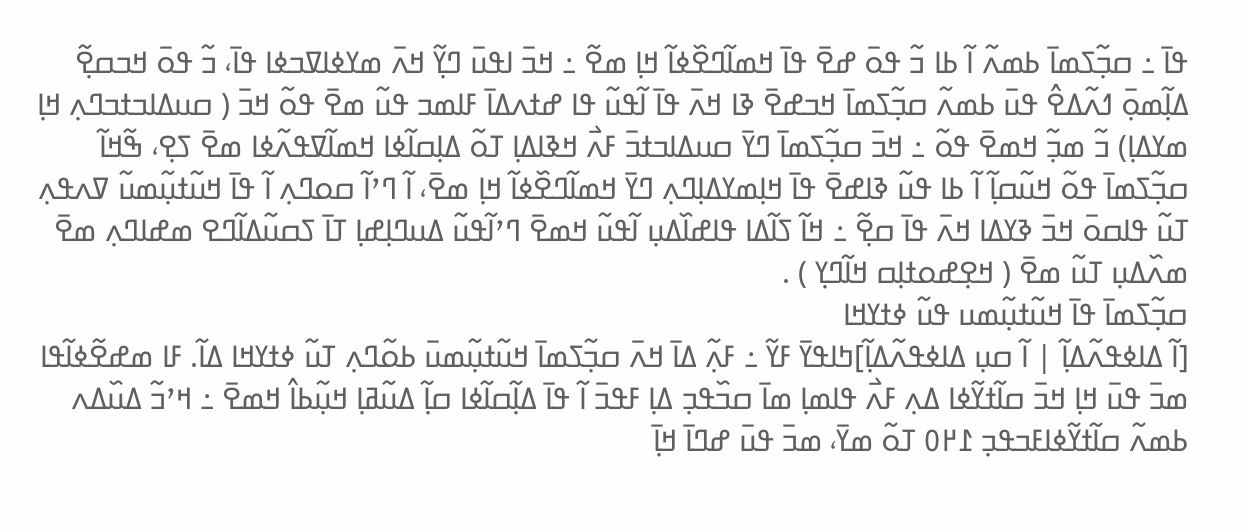ߟߊ߫ ߸ ߛߏ߲߬ߖߘߊ߫ ߕߘߍ߬ ߊ߬ ߕߊ ߏ߬ ߟߋ߫ ߝߐ߫ ߟߊ߫ ߞߘߊ߬ߣߐ߰ߦߊ߬ ߞߊ߲ ߘߐ߬ ߸ ߞߏ߫ ߊߟߎ߫ ߣߌ߲߬ ߞߍ߫ ߘߌߦߊߜߏߦߊ ߟߊ߫، ߏ߬ ߟߋ߫ ߞߏߛߐ߲߬ ߡߊ߲߬ߘߋ߲߫ ߗߍ߬ߡߐ߮ ߟߎ߫ ߕߘߍ߬ ߛߏ߲߬ߖߘߊ߫ ߞߏߝߐ߫ ߢߊ ߞߍ߫ ߟߊ߫ ߊ߬ߟߎ߬ ߟߊ ߝߙߍߡߊ߫ ߓߊߘߏ ߟߎ߬ ߘߐ߫ ߟߋ߬ ߞߏ߫ ( ߛߎߡߊߏߙߏߣߍ߲ ߞߊ߲ ߘߌߡߊ߲) ߏ߬ ߘߏ߲߬ ߞߘߐ߫ ߟߋ߬ ߸ ߞߏ߫ ߛߏ߲߬ߖߘߊ߫ ߣߌ߫ ߛߎߡߊߏߙߏ߫ ߓߍ߯ ߞߢߊߡߊ߲ ߠߋ߬ ߡߊ߲ߛߊ߬ߦߊ ߞߘߊ߬ߜߟߍ߬ߦߊ ߘߐ߫ ߖߐ߲، ߒ߬ߞߊ߬ ߛߏ߲߬ߖߘߊ߫ ߟߋ߬ ߞߎ߬ߛߊ߲߬ ߊ߬ ߕߊ ߟߎ߬ ߢߊߝߐ߫ ߟߊ߫ ߞߊ߲ߘߌߡߊ߲ߣߍ߲ ߣߌ߫ ߞߘߊ߬ߣߐ߰ߦߊ߬ ߞߊ߲ ߘߐ߫، ߊ߬ ߣߴߊ߬ ߛߋߣߍ߲ ߊ߬ ߟߊ߫ ߞߎ߬ߙߎ߲߬ߘߎ߬ ߜߍߟߍ߲ ߠߎ߬ ߟߊߛߋ߫ ߞߏ߫ ߢߌߡߊ ߞߍ߫ ߟߊ߫ ߛߐ߲߬ ߸ ߞߊ߬ ߖߊ߬ߡߊ ߟߊߝߊ߰ߡߎ߲ ߊ߬ߟߎ߬ ߞߘߐ߫ ߣߴߊ߬ߟߎ߬ ߡߎߣߊ߲ߝߊ߲ ߠߊ߫ ߖߛߎ߬ߡߊ߬ߣߐ ߘߝߊߣߍ߲ ߘߐ߫ ߘߍ߰ߡߎ߲ ߠߎ߬ ߘߐ߫ ( ߞߐ߲ߝߋߙߊ߲ߛ ߞߊ߬ߣߌ߲ ) .
ߛߏ߲߬ߖߘߊ߫ ߟߊ߫ ߞߎ߬ߙߎ߲߬ߘߎ ߟߎ߬ ߦߙߌߞߊ
[ߊ߬ ߡߊߦߟߍ߬ߡߊ߲߬ | ߊ߬ ߛߎ߲ ߡߊߦߟߍ߬ߡߊ߲߬]ߤߊߟߌ߫ ߓߌ߬ ߸ ߓߍ߲߬ ߡߊ߫ ߞߍ߫ ߛߏ߲߬ߖߘߊ߫ ߞߎ߬ߙߎ߲߬ߘߎ߫ ߕߋ߬ߣߍ߲ ߠߎ߬ ߦߙߌߞߊ ߡߊ߬. ߓߊ ߘߝߐ߬ߦߊ߬ߟߊ ߘߏ߫ ߟߎ߫ ߞߊ߲ ߞߏ߫ ߛߊ߬ߙߌ߬ߦߊ ߡߍ߲ ߓߍ߯ ߟߊߘߊ߲ ߘߊ߫ ߛߏ߰ߟߏ߲ ߡߊ߲ ߓߟߏ߫ ߊ߬ ߟߊ߫ ߡߊ߲߬ߛߊ߬ߦߊ ߛߊ߲߬ ߡߎ߬ߥߊ߲ ߞߎ߲߬ߕߊ߮ ߞߘߐ߫ ߸ ߞߴߏ߬ ߡߎ߰ߡߍ ߕߘߍ߬ ߛߊ߬ߙߌ߬ߦߊߓߏߟߏ߲ ߁߂߀ ߠߋ߬ ߘߌ߫، ߘߏ߫ ߟߎ߫ ߝߣߊ߫ ߞߊ߲߫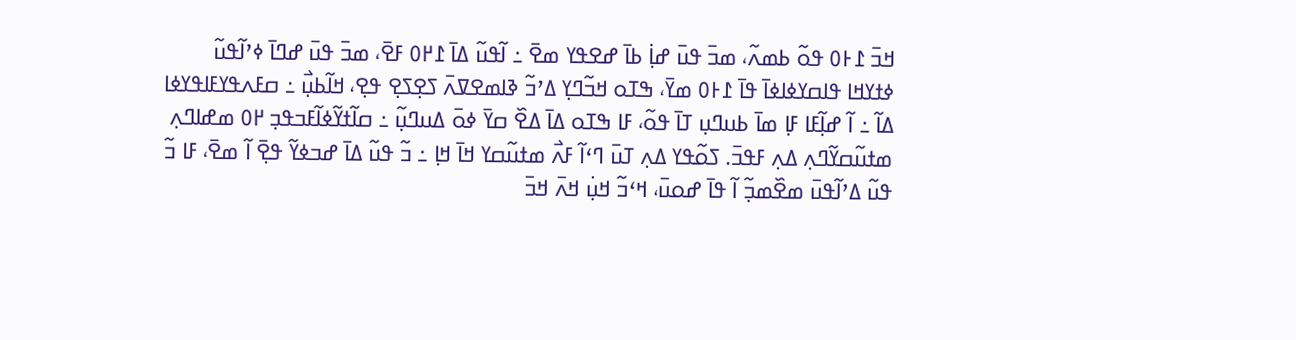ߞߏ߫ ߁߅߀ ߟߋ߬ ߕߘߍ߬، ߘߏ߫ ߟߎ߫ ߝߊ߲߭ ߕߊ߫ ߝߐߟߌ ߘߐ߫ ߸ ߊ߬ߟߎ߬ ߡߊ߫ ߁߂߀ ߓߐ߫، ߘߏ߫ ߟߎ߫ ߝߣߊ߫ ߦߴߊ߬ߟߎ߬ ߦߙߌߞߊ ߟߊߛߌߦߊߦߊ߫ ߟߊ߫ ߁߅߀ ߘߌ߫، ߒߠߋ ߞߏ߬ߣߌ߲ ߡߴߏ߬ ߢߊߘߐߜߍ߫ ߖߐ߲ߖߐ߲ ߟߐ߲، ߞߊ߬ߕߎ߲߯ ߸ ߛߓߍߟߌߓߊߟߌߦߊ ߡߊ߬ ߸ ߊ߬ ߝߊ߲߬ߓߊ ߓߊ߲ ߘߊ߫ ߕߎߣߎ߲ ߠߊ߫ ߟߋ߬، ߓߊ ߒߠߋ ߡߊ߫ ߡߐ߰ ߛߌ߫ ߦߋ߫ ߡߎߣߎ߲߬ ߸ ߛߊ߬ߙߌ߬ߦߊ߬ߓߏߟߏ߲ ߂߀ ߘߝߊߣߍ߲ ߘߙߎ߬ߛߌ߬ߣߍ߲ ߡߍ߲ ߓߟߏ߫. ߖߋ߬ߟߌ ߡߍ߲ ߠߎ߫ ߣߵߊ߬ ߓߍ߯ ߘߙߎ߬ߛߌ ߞߊ߫ ߞߊ߲ ߸ ߏ߬ ߟߎ߬ ߡߊ߫ ߝߏߦߌ߬ ߟߐ߲߫ ߊ߬ ߘߐ߫، ߓߊ ߏ߬ ߟߎ߬ ߡߴߊ߬ߟߎ߫ ߘߐ߰ߘߏ߲߬ ߊ߬ ߟߊ߫ ߝߋߎ߫، ߞߵߏ߬ ߞߎ߲߭ ߞߍ߫ ߞߏ߫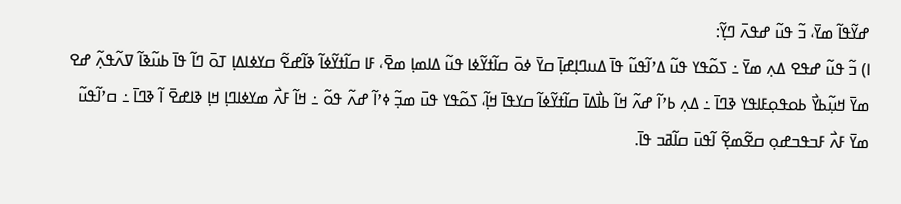ߝߌ߬ߟߊ߬ ߘߌ߫، ߏ߬ ߟߎ߬ ߝߟߍ߫ ߣߌ߲߬:
ߊ) ߏ߬ ߟߎ߬ ߝߟߐ ߡߍ߲ ߘߌ߫ ߸ ߖߋ߬ߟߌ ߟߎ߬ ߡߴߊ߬ߟߎ߬ ߟߊ߫ ߡߎߣߊ߲ߝߊ߲߫ ߛߌ߫ ߦߋ߫ ߛߊ߬ߙߌ߬ߦߊ ߟߎ߬ ߡߊߘߊ߲ ߘߐ߫، ߓߊ ߛߊ߬ߙߌ߬ߦߊ߬ ߢߊ߬ߝߐ߬ ߛߌߦߊߡߊ߲ ߠߋ߫ ߣߊ߬ ߟߊ߫ ߕߎ߬ߢߊ߬ ߜߍ߬ߟߍ߲߬ ߝߐ ߘߌ߫ ߞߎ߲߬ߕߌ߯ ߕߋߟߋ߲ߓߊߟߌ ߢߣߊ߫ ߸ ߡߍ߲ ߕߴߊ߬ ߝߍ߬ ߞߊ߬ ߕߊ߯ߡߊ߫ ߛߊ߬ߙߌ߬ߦߊ߬ ߛߌߟߊ߫ ߞߊ߲߬، ߖߋ߬ߟߌ ߟߎ߫ ߘߏ߲߬ ߦߴߊ߬ ߝߍ߬ ߟߋ߬ ߸ ߞߊ߬ ߓߍ߯ ߘߌߦߊߣߊ߲ ߞߊ߲ ߢߊߝߐ߫ ߊ߬ ߢߣߊ߫ ߸ ߛߴߊ߬ߟߎ߬ ߘߌ߫ ߓߍ߯ ߓߏߟߏߝߋ߲ ߛߐ߬ߘߐ߲߬ ߊ߬ߟߎ߫ ߛߊ߬ߥߏ ߟߊ߫.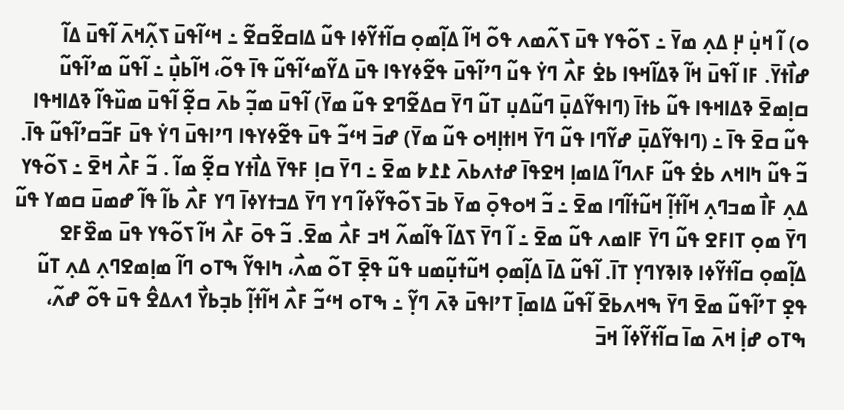ߋ) ߊ߬ ߞߎ߲߭ ߂߲ ߡߍ߲ ߘߌ߫ ߸ ߖߋ߬ߟߌ ߟߎ߫ ߖߍ߬ߘߍ ߟߋ߬ ߞߊ߬ ߡߊ߲߬ߘߋ߲ ߛߊ߬ߙߌ߬ߦߊ ߟߎ߬ ߡߊߛߐ߬ߛߐ߬ ߸ ߞߵߊ߬ߟߎ߫ ߖߍ߲߬ߞߍ߫ ߊ߬ߟߎ߫ ߡߊ߬ ߝߊ߯ߙߌ߫. ߓߊ ߊ߬ߟߎ߫ ߞߊ߬ ߢߡߊ߬ߞߟߊ ߕߐ߭ ߓߍ߯ ߣߌ߭ ߟߎ߬ ߣߴߊ߬ߟߎ߫ ߟߐ߬ߦߌߟߊ ߟߎ߫ ߡߌ߬ߘߵߊ߬ߟߎ߬ ߟߊ߫ ߟߋ߬، ߞߊ߬ߕߎ߲߯ ߸ ߊ߬ߟߎ߬ ߘߴߊ߬ߟߎ߬ ߛߊ߲ߘߐ߫ ߢߡߊߞߟߊ ߟߎ߬ ߕߙߊ߫ (ߣߊߟߌ߬ߡߎ߲߫ ߣߎ߬ߡߎ߲ ߠߎ߬ ߣߌ߫ ߛߡߐ߬ߣߐ ߟߎ߬ ߘߌ߫) ߊ߬ߟߎ߫ ߘߏ߲߬ ߕߍ߫ ߛߐ߲߬ ߊ߬ߟߎ߫ ߘߎ߰ߟߊ߬ ߢߡߊߞߟߊ ߟߎ߬ ߛߐ߫ ߟߊ߫ ߸ (ߣߊߟߌ߬ߡߎ߲߫ ߝߌ߬ߣߊ ߟߎ߬ ߣߌ߫ ߞߊߙߊ߲ߞߋ ߟߎ߬ ߘߌ߫) ߝߏ߫ ߞߵߏ߬ ߟߎ߫ ߟߐ߬ߦߌߟߊ ߣߴߊߟߎ߫ ߣߌ߭ ߟߎ߫ ߓߏ߬ߛߴߊ߬ߟߎ߬ ߟߊ߫. ߏ߬ ߟߎ߬ ߤߊߞߍ ߕߐ߭ ߟߎ߬ ߓߍߣߊ߬ ߡߊߘߊ߲ ߞߐߟߊ߫ ߝߙߍߕߍ߫ ߁߁߈ ߘߐ߫ ߸ ߣߌ߫ ߛߊ߲ ߓߟߌ߫ ߡߊ߯ߙߌ ߛߐ߲߬ ߘߊ߬ . ߏ߬ ߓߍ߯ ߞߐ߫ ߸ ߖߋ߬ߟߌ ߡߍ߲ ߓߊ߯ ߘߏߣߍ߲ ߞߊ߬ߙߊ߲߬ ߞߎ߬ߙߊ߬ߣߊ ߘߐ߫ ߸ ߏ߬ ߞߋߟߋ߲߫ ߘߌ߫ ߕߏ߫ ߖߋ߬ߟߌ߬ߦߊ߬ ߣߌ ߣߌ߫ ߡߏߙߌߦߊ߫ ߣߌ ߓߍ߯ ߕߊ߬ ߟߊ߬ ߝߘߎ߫ ߛߘߌ ߟߎ߬ ߣߌ߫ ߘߋ߲ ߠߊߓߐ ߟߎ߬ ߣߌ߫ ߓߊߘߍ ߟߎ߬ ߘߐ߫ ߸ ߊ߬ ߣߌ߫ ߖߡߊ߬ ߟߊ߬ߘߍ߬ ߞߏ ߓߍ߯ ߘߐ߫. ߏ߬ ߟߋ߫ ߓߍ߯ ߞߊ߬ ߖߋ߬ߟߌ ߟߎ߫ ߘߐ߰ߓߐ ߡߊ߲߬ߘߋ߲ ߛߊ߬ߙߌ߬ߦߊ ߢߊߢߌߣߌ߲ ߠߊ߫. ߊ߬ߟߎ߬ ߡߊ߫ ߡߊ߲߬ߘߋ߲ ߞߎ߬ߙߎ߲߬ߘߎ ߟߎ߬ ߟߐ߲߫ ߠߋ߬ ߘߍ߯، ߤߊߟߌ߬ ߒߠߋ ߣߊ߬ ߘߊ߲ߘߐߣߍ߲ ߡߍ߲ ߠߎ߬ ߟߐ߲ ߠߴߊ߬ߟߎ߬ ߘߐ߫ ߣߌ߫ ߒߞߍߕߐ߫ ߊ߬ߟߎ߬ ߡߊߘߊ߲߫ ߠߴߊߟߎ߫ ߢߍ߫ ߣߌ߲߬ ߸ ߒߠߋ ߞߵߏ߬ ߓߍ߯ ߞߊ߬ߙߊ߲߬ ߕߏ߲ߕߌ߯ ߗߍߡߐ߮ ߟߎ߫ ߟߋ߬ ߝߍ߬، ߒߠߋ ߝߊ߲߭ ߞߍ߫ ߘߊ߫ ߛߊ߬ߙߌ߬ߦߊ߬ ߞߏ߫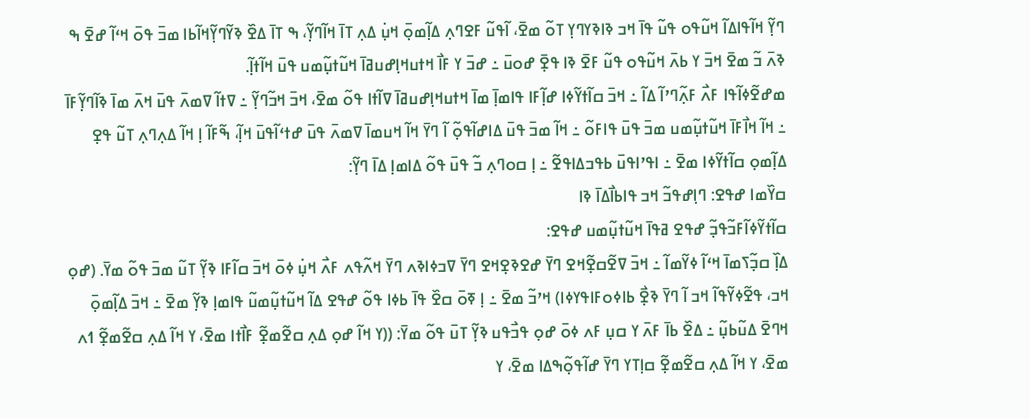ߣߌ߲߬ ߞߊ߬ߟߊߡߊ߬ ߞߎ߬ߟߋ ߟߎ߬ ߟߊ߫ ߞߏ ߢߊߢߌߣߌ߲ ߠߋ߬ ߘߐ߫، ߊ߬ߟߎ߬ ߓߐߣߍ߲ ߡߊ߲߬ߘߋ߲߫ ߞߎ߲߭ ߡߍ߲ ߠߊ߫ ߞߊ߬ߣߌ߲߬، ߒ ߠߊ߫ ߡߐ߰ ߢߌ߬ߣߌ߲߬ߞߊ߬ߕߊ ߘߏ߫ ߟߋ߫ ߞߵߊ߬ ߝߐ߫ ߒ ߢߍ߫ ߏ߬ ߘߐ߫ ߞߏ߫ ߌ ߕߍ߫ ߞߎ߬ߟߋ ߟߎ߬ ߓߐ߫ ߢߊ ߟߐ߲߫ ߝߋߎ߫ ߸ ߝߏ߫ ߌ ߓߊ߯ ߞߙߎߞߊ߲ߝߎߥߊ߫ ߞߎ߬ߙߎ߲߬ߘߎ ߟߎ߫ ߞߊ߬ߙߊ߲߬.
ߘߝߐ߬ߦߊ߬ߟߊ ߓߍ߯ ߓߍ߲߬ߣߴߊ߬ ߡߊ߬ ߸ ߞߏ߫ ߛߊ߬ߙߌ߬ߦߊ ߝߊ߲߬ߓߊ ߟߊߘߊ߲߫ ߘߊ߫ ߞߙߎߞߊ߲ߝߎߥߊ߫ ߜߊ߬ߙߊ ߟߋ߬ ߘߐ߫، ߞߏ߫ ߞߏ߬ߣߌ߲߬ ߸ ߜߙߊ߬ ߜߘߍ߫ ߟߎ߫ ߞߍ߫ ߘߊ߫ ߢߊ߬ߣߌ߲߬ߓߊ߫ ߸ ߞߊ߬ ߞߊ߯ߓߊ߫ ߞߎ߬ߙߎ߲߬ߘߎ ߘߏ߫ ߟߎ߫ ߟߊߓߋ߬ ߸ ߞߊ߬ ߘߏ߫ ߟߎ߫ ߡߊߝߊ߬ߟߋ߲߬ ߊ߬ ߣߌ߫ ߞߊ߬ ߞߎߘߊ߫ ߜߘߍ߫ ߟߎ߫ ߝߙߵߊ߬ߟߎ߫ ߞߊ߲߬، ߒ߬ߓߊ߬ ߊ߲ ߞߊ߬ ߡߍ߲ߣߍ߲ ߠߎ߬ ߟߐ߲ ߡߊ߲߬ߘߋ߲ ߛߊ߬ߙߌ߬ߦߊ ߘߐ߫ ߸ ߊߟߴߊߟߎ߫ ߕߟߏߡߊߟߐ߬ ߸ ߊ߲ ߛߋߣߍ߲ ߏ߬ ߟߎ߫ ߟߋ߬ ߡߊߘߊ߲ ߡߊ߫ ߣߌ߲߬:
ߛߌ߰ߘߊ ߝߟߐ: ߣߊ߲ߝߟߏ߬ ߞߏ ߟߊߕߊ߯ߡߊ߫ ߢߊ
ߛߊ߬ߙߌ߬ߦߊ߬ߓߏ߬ߟߏ߲߬ ߝߟߐ ߥߟߊ߫ ߞߎ߬ߙߎ߲߬ߘߎ ߝߟߐ:
ߡߊ߲߰ ߛߏ߲߬ߖߘߊ߫ ߞߵߊ߬ ߦߌ߬ߘߊ߬ ߸ ߞߏ߫ ߜߐ߬ߛߐ߲߬ߞߐ ߣߌ߫ ߝߐߢߐ߲ߞߐ ߣߌ߫ ߜߏߦߊߢߍ ߣߌ߫ ߞߍ߬ߟߍ ߓߍ߯ ߞߎ߲߭ ߦߋ߫ ߞߏ߫ ߛߊ߬ߓߊ ߢߌ߲߬ ߠߎ߬ ߘߏ߫ ߟߋ߬ ߘߌ߫. (ߝߋ߲ ߞߏ، ߟߐ߬ߦߌ߬ߟߊ߬ ߞߏ ߊ߬ ߣߌ߫ ߢߐ߲߯ ߕߊߦߋߓߊߟߌߦߊ) ߞߴߏ߬ ߘߐ߫ ߸ ߊ߲ ߧߋ߫ ߛߐ߰ ߟߊ߫ ߕߦߊ ߟߋ߬ ߝߟߐ ߡߊ߬ ߞߎ߬ߙߎ߲߬ߘߎ߬ ߟߊߘߊ߲ ߢߌ߲߬ ߘߐ߫ ߸ ߞߏ߫ ߡߊ߲߬ߘߋ߲߫ ߞߣߐ߫ ߡߎ߬ߕߎ߲߬ ߸ ߡߐ߰ ߕߊ߫ ߓߍ߫ ߌ ߛߎ߲ ߓߍ ߦߋ߫ ߝߋ߲ ߟߏ߯ߟߎ ߢߌ߲߬ ߠߎ߫ ߟߋ߬ ߘߌ߫: ((ߌ ߞߊ߬ ߝߋ߲ ߡߍ߲ ߛߐ߬ߘߐ߲߬ ߓߊ߯ߙߊ ߘߐ߫، ߌ ߞߊ߬ ߡߍ߲ ߛߐ߬ߘߐ߲߬ ߗߍ ߘߐ߫، ߌ ߞߊ߬ ߡߍ߲ ߛߐ߬ߘߐ߲߬ ߛߊ߲ߠߌ ߣߌ߫ ߝߊ߬ߟߋ߲߬ߒߡߊ ߘߐ߫، ߌ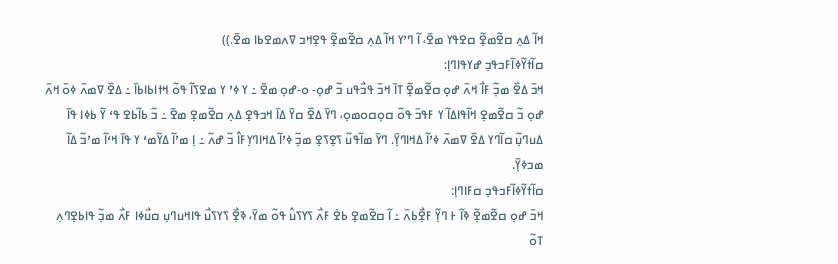ߞߊ߬ ߡߍ߲ ߛߐ߬ߘߐ߲߬ ߛߐߟߌ ߘߐ߫، ߊ߬ ߣߴߌ ߞߊ߬ ߡߍ߲ ߛߐ߬ߘߐ߲߬ ߟߐ߲ߞߏ ߜߍߘߐߕߊ ߘߐ߫.))
ߛߊ߬ߙߌ߬ߦߊ߬ߓߏߟߏ߲ ߝߌߟߊߣߊ߲:
ߞߏ߫ ߡߐ߰ ߘߏ߲߬ ߓߊ߯ ߞߍ߫ ߝߋ߲ ߛߐ߬ߘߐ߲߬ ߠߊ߫ ߞߏ߫ ߟߏ߯ߟߎ ߏ߬ ߝߋ߲- ߋ-ߝߋ߲ ߘߐ߫ ߸ ߌ ߦߴ ߌ ߘߐߖߊ߬ ߟߋ߬ ߞߙߊߕߊߕߊ߫ ߸ ߡߐ߰ ߜߘߍ߫ ߦߋ߫ ߞߍ߫ ߝߋ߲ ߏ߬ ߛߐ߬ߘߐ߲ ߞߊ߬ߟߊߡߊ߬ ߌ ߓߟߏ߫ ߟߋ߬ ߛߋ߲ߛߋߘߋ߲، ߣߌ߫ ߡߐ߰ ߛߌ߫ ߡߊ߫ ߞߏߟߐ߲ ߡߍ߲ ߛߐ߬ߘߐ߲ ߘߐ߫ ߸ ߏ߬ ߕߊ߬ߕߐ ߟߵ ߌ߬ ߕߦߊ ߟߊ߫ ߡߎߣߎ߲߬ ߛߊ߬ߣߌ ߡߐ߰ ߜߘߍ߫ ߦߴߊ߬ ߡߞߊߣߌ߲߫. ߣߌ߫ ߘߊ߬ߟߎ߬ ߖߐ߲ߖߐ߲ ߘߏ߲߬ ߦߴߊ߬ ߡߞߊߣߌ߲ߓߊ߮ ߏ߬ ߝߍ߬ ߸ ߊ߲ ߘߴߊ߬ ߡߌ߬ߘߵ ߌ ߟߊ߫ ߞߵߊ߬ ߘߴߏ߬ ߡߊ߬ ߘߏߦߌ߲߫.
ߛߊ߬ߙߌ߬ߦߊ߬ߓߏߟߏ߲ ߛߓߊߣߊ߲:
ߞߏ߫ ߝߋ߲ ߛߐ߬ߘߐ߲߬ ߢߊ߬ ߅ ߣߌ߲߬ ߓߐ߲߯ߕߍ߫ ߸ ߊ߬ ߛߐ߬ߘߐ߲ ߕߐ߭ ߓߍ߯ ߖߌߖߎ߮ ߟߋ߬ ߘߌ߫، ߢߐ߲߯ ߖߌߖߎ߯ ߟߊߞߎߣߎ߲ ߛߎ߯ߦߊ ߓߍ߯ ߘߏ߲߬ ߟߊߕߐ߲ߣߍ߲ ߠߋ߬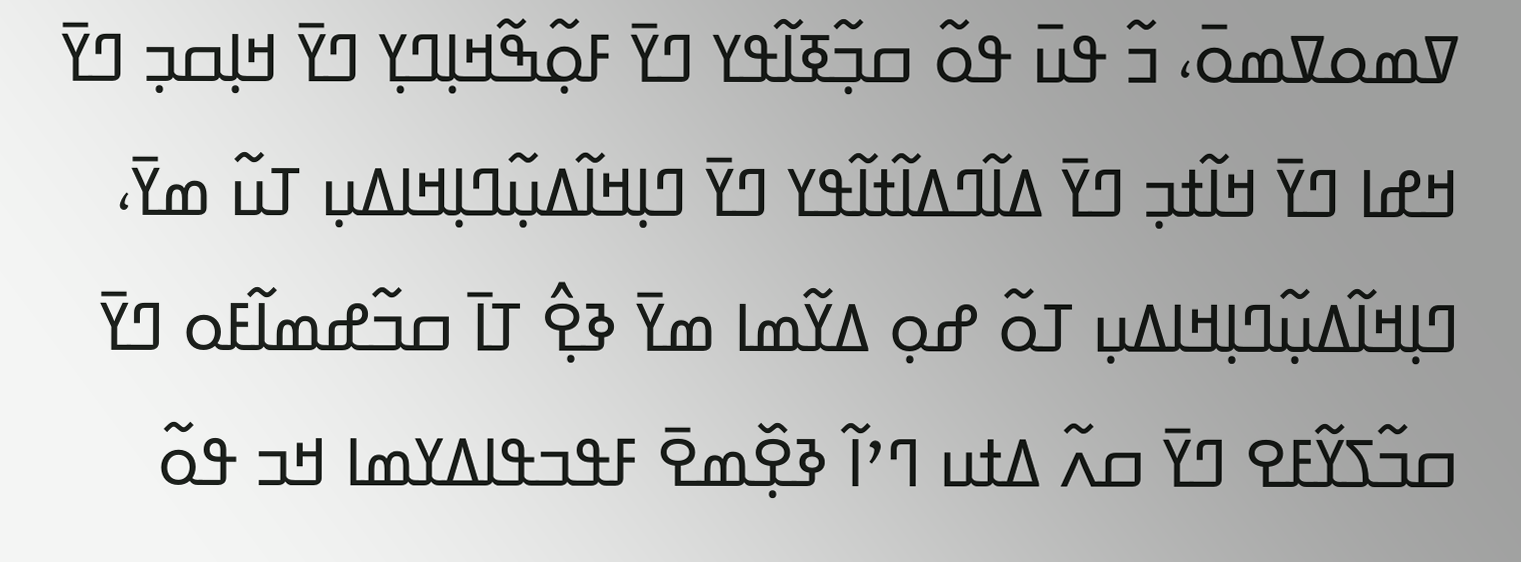ߜߘߋߜߘߋ߫، ߏ߬ ߟߎ߫ ߟߋ߬ ߛߏ߲߬ߧߊ߬ߟߌ ߣߌ߫ ߓߋ߲߬ߒ߬ߞߊ߲ߣߌ߲ ߣߌ߫ ߞߊ߲ߛߏ߲ ߣߌ߫ ߞߝߊ ߣߌ߫ ߞߊ߬ߙߏ߲ ߣߌ߫ ߡߊ߬ߣߡߊ߬ߙߊ߬ߟߌ ߣߌ߫ ߣߊ߲ߞߊ߬ߡߎ߲߬ߣߊ߲ߞߊߡߎ߲ ߠߎ߬ ߘߌ߫، ߣߊ߲ߞߊ߬ߡߎ߲߬ߣߊ߲ߞߊߡߎ߲ ߠߋ߬ ߝߋ߲ ߡߌ߬ߘߊ ߘߌ߫ ߢߐ߲߮ ߠߊ߫ ߛߏ߬ߝߘߊ߬ߓߋ ߣߌ߫ ߛߏ߬ߖߌ߬ߓߐ ߣߌ߫ ߛߍ߬ ߡߙߎ ߣߴߊ߬ ߢߐ߲߰ߘߐ߫ ߓߟߏߟߊߡߌߘߊ ߞߏ ߟߋ߬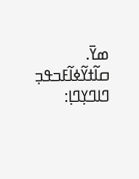ߘߌ߫.
ߛߊ߬ߙߌ߬ߦߊ߬ߓߏߟߏ߲ ߣߊߣߌ߲ߣߊ߲: